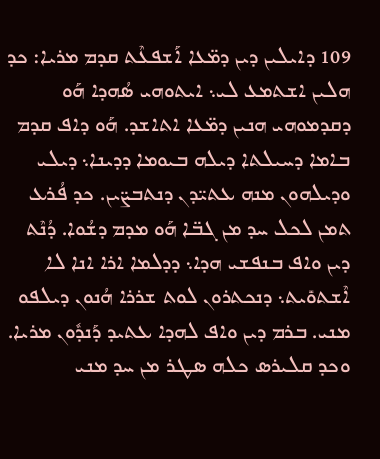109 ܕܐܝܠܝܢ ܕܝܢ ܕܡ̈ܥܐ ܐܰܫܦܥܶܬ ܩܕܡ ܡܪܝܐ: ܟܕ ܗܠܝܢ ܐܫܬܡܥ ܠܝ܆ ܐܝܬܘܗܝ ܣܳܗܕܐ ܗܰܘ ܕܩܕܡܘܗܝ ܗܢܝܢ ܕܡ̈ܥܐ ܐܬܐܫܕ. ܗܰܘ ܕܐܦ ܩܕܡ ܒܐܡܐ ܕܚܝܠܬܐ ܕܝܠܗ ܒܝܘܡܐ ܕܕܝܢܐ܆ ܕܝܠܝ ܘܕܝܠܗܘܢ ܡܢܗ ܥܬܝ̈ܕܢ ܕܢܬܒܨ̈ܝܢ. ܟܕ ܦܳܪܥ ܬܡܢ ܠܟܠ ܚܕ ܡܢ ܓܒ̈ܐ ܗܰܘ ܡܕܡ ܕܫܳܘܐ. ܕܳܢܶܬ ܕܝܢ ܘܐܦ ܒܢܦܫܝ ܗܕܐ܆ ܕܕܠܡܐ ܐܪܐ ܐܢܐ ܠܐ ܐܶܫܬܘܺܝܬ܆ ܕܢܟܬܪܘܢ ܠܘܬ ܫܪܪܐ ܗܳܢܘܢ ܕܝܠܦܘ ܡܢܝ. ܒܪܡ ܕܝܢ ܘܐܦ ܠܗܕܐ ܥܬܝܕ ܕܰܢܕܽܘܢ ܡܪܝܐ. ܘܟܕ ܩܠܝܪܣ ܟܠܗ ܣܛܪ ܡܢ ܚܕ ܡܢܝ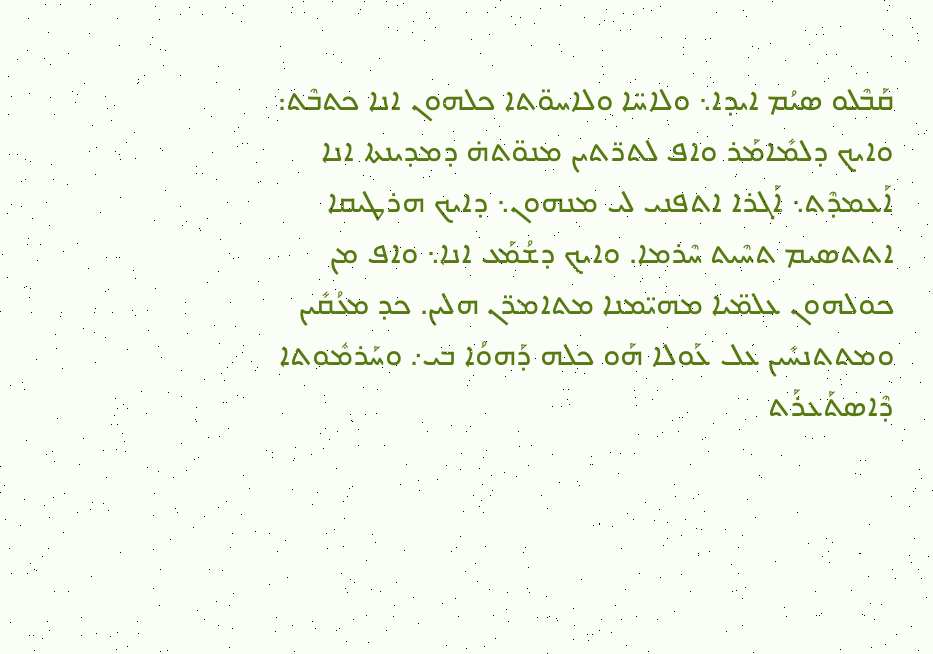ܩܰܒܶܠܘ ܣܝܳܡ ܐܝܕܐ܆ ܘܠܐܚ̈ܐ ܘܠܐܚܘ̈ܬܐ ܟܠܗܘܢ ܐܢܐ ܟܬܒܶܬ: ܘܐܝܟ ܕܠܡܺܐܡܰܪ ܘܐܦ ܠܬܖ̈ܬܝܢ ܡܢܘ̈ܬܗ̇ ܕܡܕܝܢܬܐ ܐܢܐ ܐܰܥܡܕܶܬ܆ ܐܰܓܪܐ ܐܬܦܢܝ ܠܝ ܡܢܗܘܢ܆ ܕܐܝܟ ܗܪܛܝܩܐ ܐܬܬܣܝܡ ܬܚܶܝܬ ܚܶܪܡܐ. ܘܐܝܟ ܕܫܳܡܰܥ ܐܢܐ܆ ܘܐܦ ܡܢ ܟܘܠܗܘܢ ܥܠܡ̈ܝܐ ܡܗܝ̈ܡܢܐ ܡܬܐܡܖ̈ܢ ܗܠܝܢ. ܟܕ ܡܥܳܩܺܝܢ ܘܡܬܬܢܚܺܝܢ ܥܠ ܥܰܘܠܐ ܗܰܘ ܟܠܗ ܕܰܗܘܳܐ ܒܝ܇ ܘܚܰܪܡܽܘܬܐ ܕܶܐܣܬܰܥܪܰܬ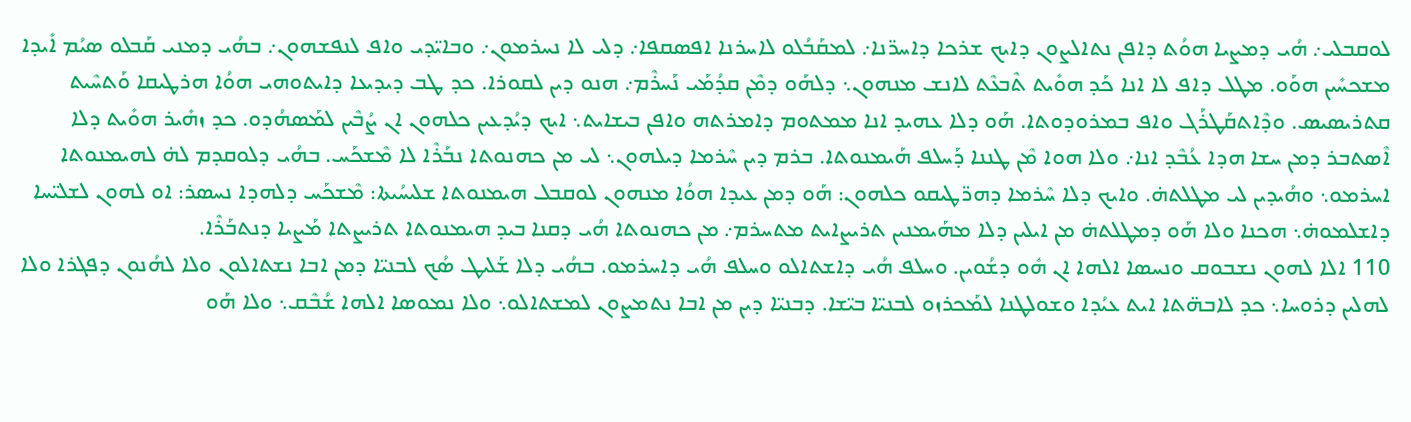ܠܘܩܒܠܝ܇ ܗܳܝ ܕܡܨܝܐ ܗܘܳܬ ܕܐܦܢ ܢܬܐܠܨܘܢ ܕܐܝܟ ܫܪܟܐ ܕܐܚܖ̈ܢܐ܇ ܠܡܩܰܒܳܠܘ ܠܐܚܪܢܐ ܐܦܣܩܦܐ܇ ܕܠܝ ܠܐ ܢܚܪܡܘܢ܇ ܘܒܐܝ̈ܕܝ ܘܐܦ ܠܢܦܫܗܘܢ܇ ܒܗܳܝ ܕܡܢܝ ܩܰܒܠܘ ܣܝܳܡ ܐܺܝܕܐ ܡܫܟܚܺܝܢ ܗܘܰܘ. ܡܛܠ ܕܐܦ ܠܐ ܐܢܐ ܟܰܕ ܗܘܺܝܬ ܬܶܒܥܶܬ ܠܐܢܫ ܡܢܗܘܢ܆ ܕܠܗܰܘ ܕܡܶܢ ܩܕܳܡܰܝ ܢܰܚܪܶܡ܇ ܗܢܘ ܕܝܢ ܠܩܘܪܐ. ܟܕ ܛܒ ܕܝܕܝܥܐ ܕܐܝܬܘܗܝ ܗܘܳܐ ܗܪܛܝܩܐ ܘܰܬܚܶܝܬ ܩܬܪܝܣܝܣ. ܘܕܶܐܬܩܰܛܪܰܓ ܘܐܦ ܒܡܪܘܕܘܬܐ. ܗܰܘ ܕܠܐ ܥܗܝܕ ܐܢܐ ܡܡܬܘܡ ܕܐܡܪܬܗ ܘܐܦܢ ܒܝܫܐܝܬ܆ ܐܝܟ ܕܝܳܕܥܝܢ ܟܠܗܘܢ ܐܢ ܨܳܒܶܝܢ ܠܡܰܣܗܳܕܘ. ܟܕ ܙܗܺܝܪ ܗܘܺܝܬ ܕܠܐ ܐܶܣܬܒܪ ܕܡܢ ܚܫܐ ܗܕܐ ܥܳܒܶܕ ܐܢܐ܇ ܘܠܐ ܗܘܐ ܡܶܢ ܛܢܢܐ ܕܰܚܠܦ ܗܰܝܡܢܘܬܐ. ܒܪܡ ܕܝܢ ܚܶܪܡܐ ܕܝܠܗܘܢ܆ ܠܝ ܡܢ ܟܗܢܘܬܐ ܢܒܰܪܶܐ ܠܐ ܡܶܫܟܰܚ. ܒܗܳܝ ܕܠܘܩܕܡ ܠܗ̇ ܠܗܝܡܢܘܬܐ ܐܚܪܡܘ܆ ܘܗܳܝܕܝܢ ܠܝ ܡܛܠܬܗ̇. ܘܐܝܟ ܕܠܐ ܚܶܪܡܐ ܕܗܖ̈ܛܝܩܘ ܟܠܗܘܢ: ܗܰܘ ܕܡܢ ܥܝܕܐ ܗܘܳܐ ܡܢܗܘܢ ܠܘܩܒܠ ܗܝܡܢܘܬܐ ܫܠܝܚܳܝܬܐ: ܡܶܫܟܰܚ ܕܠܗܕܐ ܢܚܣܪ: ܐܘ ܠܗܘܢ ܠܫܠܝ̈ܚܐ ܕܐܫܠܡܘܗ̇܆ ܗܟܢܐ ܘܠܐ ܗܰܘ ܕܡܛܠܬܗ̇ ܡܢ ܐܝܠܝܢ ܕܠܐ ܡܗܰܝܡܢܝܢ ܬܪܝܨܐܝܬ ܡܬܚܪܡ܇ ܡܢ ܟܗܢܘܬܐ ܗܳܝ ܕܩܢܐ ܒܝܕ ܗܝܡܢܘܬܐ ܬܪܝܨܬܐ ܡܰܨܝܐ ܕܢܬܒܰܪܶܐ.
110 ܐܠܐ ܠܗܘܢ ܢܫܒܘܩ ܘܢܚܣܐ ܐܠܗܐ ܐܢ ܗܽܘ ܕܫܳܘܝܢ. ܘܚܠܦ ܗܳܝ ܕܐܫܬܐܠܘ ܘܚܠܦ ܗܳܝ ܕܐܚܪܡܘ. ܒܗܳܝ ܕܠܐ ܫܰܠܝܛ ܣܳܟ ܠܒܢܝ̈ܐ ܕܡܢ ܐܒܐ ܢܫܬܐܠܘܢ ܘܠܐ ܠܗܳܢܘܢ ܕܦܓܪܐ ܘܠܐ ܠܗܠܝܢ ܕܪܘܚܐ܆ ܟܕ ܠܐܒܗ̈ܬܐ ܐܝܬ ܥܝܳܕܐ ܘܫܘܠܛܢܐ ܠܡܰܟܪܙܘ ܠܒܢܝ̈ܐ ܒܝ̈ܫܐ. ܕܒܢܝ̈ܐ ܕܝܢ ܡܢ ܐܒܐ ܢܬܡܨܘܢ ܠܡܫܬܐܠܘ܆ ܘܠܐ ܢܡܘܣܐ ܐܠܗܐ ܫܳܒܶܩ܆ ܘܠܐ ܗܰܘ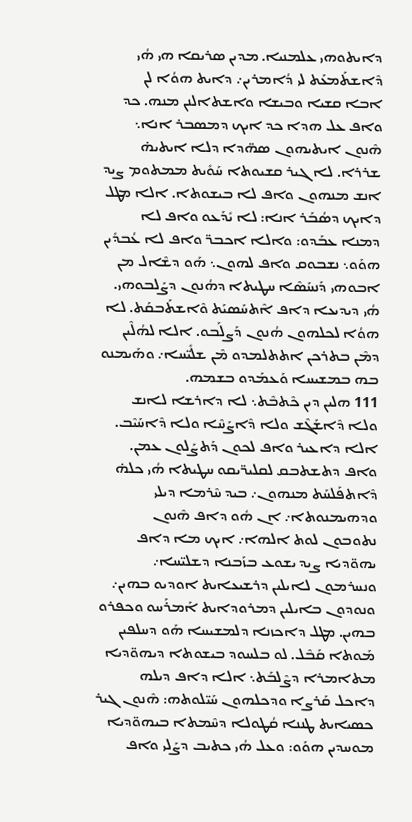ܕܐܝܬܘܗܝ ܥܠܡܢܝܐ. ܡܕܝܢ ܣܪܝܩܐ ܗܝ ܗܳܝ ܕܶܐܫܬܰܡܥܰܬ ܠܝ ܕܳܐܡܪܝܢ܇ ܕܐܝܬ ܗܘܳܐ ܠܢ ܐܒܐ ܩܫܝܐ ܘܒܝܫܐ ܘܐܫܬܐܠܢܢ ܡܢܗ. ܟܕ ܘܐܦ ܥܠ ܗܕܐ ܟܕ ܐܝܟ ܕܡܣܒܪ ܐܢܐ܆ ܗܶܢܘܢ ܐܝܬܝܗܘܢ ܣܗ̈ܕܐ ܕܠܐ ܐܝܬܝܗ̇ ܫܪܪܐ. ܠܐ ܓܝܪ ܩܫܝܘܬܐ ܚܰܘܺܝܬ ܡܡܬܘܡ ܨܝܕ ܐܢܫ ܡܢܗܘܢ ܘܐܦ ܠܐ ܒܝܫܘܬܐ. ܐܠܐ ܡܛܠ ܕܐܝܟ ܕܣܳܒܰܪ ܐܢܐ: ܠܐ ܝܺܕܰܥܘ ܘܐܦ ܠܐ ܕܡܢܐ ܥܒܰܕܘ: ܘܐܠܐ ܐܟܒܖ̈ ܘܐܦ ܠܐ ܥܳܒܕܺܝܢ ܗܘܰܘ܆ ܢܫܒܘܩ ܘܐܦ ܠܗܘܢ܆ ܗܰܘ ܕܫܶܐܠ ܡܢ ܐܒܘܗܝ ܕܰܢܚܰܣܶܐ ܚܛܝܬܐ ܕܗܳܢܘܢ ܕܨܰܠܒܘܗܝ. ܗܳܝ ܕܝܕܝܥܐ ܕܐܦ ܐܶܬܚܰܣܝܰܬ ܘܶܐܫܬܰܒܩܰܬ. ܠܐ ܗܘܳܐ ܠܟܠܗܘܢ ܗܳܢܘܢ ܕܰܨܠܰܒܘ. ܐܠܐ ܠܗܳܠܶܝܢ ܕܡܶܢ ܒܬܪܟܢ ܐܬܬܠܡܕܘ ܡܶܢ ܫܠܺܝ̈ܚܐ܇ ܘܗܰܝܡܢܘ ܒܗ ܒܡܫܝܚܐ ܘܰܥܡܰܕܘ ܒܫܡܗ.
111 ܗܠܝܢ ܕܝܢ ܟܶܬܒܶܬ܆ ܠܐ ܕܐܪܫܐ ܠܐܢܫ ܘܠܐ ܕܶܐܫܰܓܶܫ ܘܠܐ ܕܶܐܨܰܚܶܐ ܘܠܐ ܕܶܐܚܰܝܶܒ. ܐܠܐ ܕܐܥܝܪ ܘܐܦ ܠܟܘܢ ܕܰܬܨܰܠܘܢ ܥܡܢ. ܘܐܦ ܕܬܫܬܒܩ ܠܩܠܝܖ̈ܝܩܘ ܚܛܝܬܐ ܗܳܝ ܟܠܗ̇ ܕܶܐܬܦܰܠܚܰܬ ܡܢܗܘܢ܇ ܒܝܕ ܚܶܪܡܐ ܕܝܠܝ ܘܕܗܝܡܢܘܬܐ܇ ܐܢ ܗܽܘ ܕܐܦ ܗܶܢܘܢ ܢܬܘܒܘܢ ܠܘܬ ܐܠܗܐ܇ ܐܝܟ ܡܐ ܕܐܦ ܝܗܘ̈ܕܝܐ ܨܝܕ ܝܫܘܥ ܒܙܰܒܢܐ ܕܫܠܝ̈ܚܐ܇ ܘܢܚܪܡܘܢ ܠܐܝܠܝܢ ܕܪܫܝܥܐܝܬ ܐܘܕܝܘ ܒܗܝܢ܇ ܘܢܘܕܘܢ ܒܐܝܠܝܢ ܕܡܪܘܕܐܝܬ ܐܰܡܪܰܚܘ ܘܟܦܪܘ ܒܗܝܢ. ܡܛܠ ܕܐܟܙܢܐ ܕܠܡܫܝܚܐ ܗܰܘ ܕܚܠܦܝܢ ܡܰܘܬܐ ܩܰܒܶܠ. ܠܘ ܒܠܚܘܕ ܒܝܫܘܬܐ ܕܝܗܘ̈ܕܝܐ ܡܬܐܡܪܐ ܕܨܶܠܒܰܬ܆ ܐܠܐ ܕܐܦ ܕܝܠܗ ܕܐܟܠ ܩܰܪܨܐ ܘܕܟܠܗܘܢ ܚܰܝ̈ܠܘܬܗ: ܗܶܢܘܢ ܓܝܪ ܟܣܝܐܝܬ ܛܢܢܐ ܩܳܛܘܠܐ ܕܚܶܡܬܐ ܒܝܗܘ̈ܕܝܐ ܡܘܚܕܝܢ ܗܘܰܘ: ܘܥܠ ܗܳܝ ܟܬܝܒ ܕܨܰܠܝ ܘܐܦ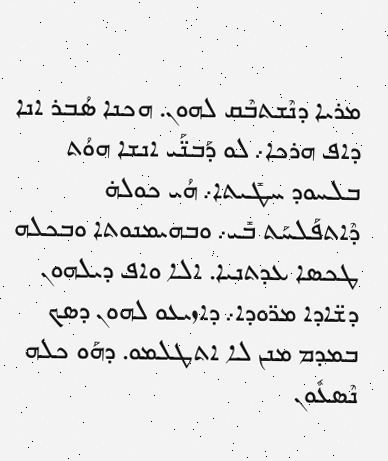ܡܪܝܐ ܕܢܶܫܬܒܶܩ ܠܗܘܢ. ܗܟܢܐ ܣܳܒܪ ܐܢܐ ܕܐܦ ܗܪܟܐ܇ ܠܘ ܕܰܒܢ̈ܰܝ ܐܢܫܐ ܗܘܳܬ ܒܠܚܘܕ ܚܛܺܝܬܐ܇ ܗܳܝ ܟܘܠܗ̇ ܕܶܐܬܦܰܠܚܰܬ ܒܺܝ܇ ܘܒܗܝܡܢܘܬܐ ܘܒܟܠܗ ܛܟܣܐ ܥܕܬܢܝܐ. ܐܠܐ ܘܐܦ ܕܝܠܗܘܢ ܕܫ̈ܐܕܐ ܡܖ̈ܘܕܐ܇ ܕܐܙܝܥܘ ܠܗܘܢ ܕܣܟ ܒܡܕܡ ܡܢܢ ܠܐ ܐܬܛܠܡܘ. ܕܗܰܘ ܟܠܗ ܢܶܣܥܽܘܢ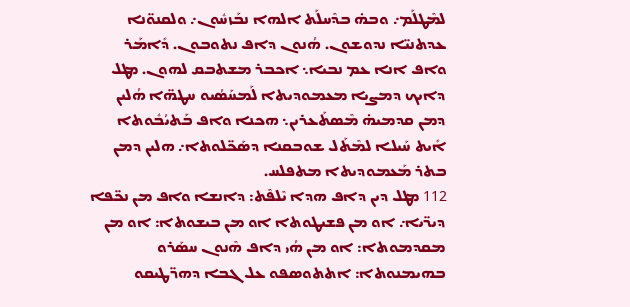ܠܡܶܛܠܰܡ܇ ܘܒܗ̇ ܒܕܶܚܠܰܬ ܐܠܗܐ ܢܒܰܙܚܽܘܢ܇ ܘܠܩܢܘ̈ܢܐ ܥܕܬܢܝ̈ܐ ܢܕܘܫܘܢ. ܗܳܢܘܢ ܕܐܦ ܢܬܘܒܘܢ. ܕܺܐܡܰܪ ܘܐܦ ܐܢܐ ܥܡ ܢܒܝܐ܆ ܐܟܒܪ ܡܫܬܒܩ ܠܗܘܢ. ܡܛܠ ܕܐܝܟ ܕܡܨܝܐ ܡܥܡܘܕܝܬܐ ܠܰܡܚܰܣܳܝܘ ܚܛܗ̈ܐ ܗܳܠܝܢ ܕܡܢ ܩܕܡܝܗ̇ ܡܶܣܬܰܥܪܝܢ܆ ܗܟܢܐ ܘܐܦ ܒܰܬܝܳܒܽܘܬܐ ܐܺܝܬ ܚܰܝܠܐ ܠܡܶܬܰܠ ܫܘܒܩܢܐ ܕܣܰܟ̈ܠܘܬܐ܇ ܗܠܝܢ ܕܡܢ ܒܬܪ ܡܰܥܡܘܕܝܬܐ ܡܬܦܠܚ.
112 ܡܛܠ ܕܝܢ ܕܐܦ ܗܕܐ ܝܶܠܦܶܬ: ܕܐܢܫܐ ܘܐܦ ܡܢ ܢܟ̈ܦܐ ܕܝܖ̈ܝܐ܇ ܐܘ ܡܢ ܦܫܝܛܘܬܐ ܐܘ ܡܢ ܒܝܫܘܬܐ: ܐܘ ܡܢ ܡܩܕܡܘܬܐ: ܐܘ ܡܢ ܗܳܝ ܕܐܦ ܗܶܢܘܢ ܚܣܰܪܘ ܒܗܝܡܢܘܬܐ: ܐܬܬܘܣܦܘ ܥܠ ܓܒܐ ܕܗܖ̈ܛܝܩܘ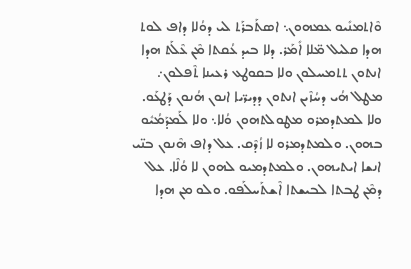ܘܶܐܬܡܢܺܝܘ ܥܡܗܘܢ܆ ܐܣܬܰܒܪܰܬ ܠܝ ܕܘܳܠܐ ܕܐܦ ܠܘܬ ܗܕܐ ܩܠܝܠ ܡ̈ܠܐ ܐܺܡܰܪ. ܕܠܐ ܒܝܕ ܥܳܩܬܐ ܡܶܢ ܥܶܠܰܬ ܗܕܐ ܐܢܬܘܢ ܬܬܡܚܠܘܢ ܘܠܐ ܒܩܘܛܥ ܪܥܝܢܐ ܬܶܦܠܘܢ܇ ܡܛܠ ܗܳܝ ܕܚܳܙܶܝܢ ܐܢܬܘܢ ܕܕܝܖ̈ܝܐ ܐܢܘܢ ܗܳܢܘܢ ܕܰܛܥܰܘ. ܘܠܐ ܠܡܬܕܡܪܘ ܡܛܘܠܬܗܘܢ ܘܳܠܐ܆ ܘܠܐ ܠܰܡܕܰܡܳܝܽܘ ܒܗܘܢ. ܘܠܡܬܕܡܪܘ ܠܐ ܙܳܕܶܩ. ܥܠ ܕܐܦ ܗܶܢܘܢ ܒܢ̈ܝ ܐܢܫܐ ܐܝܬܝܗܘܢ. ܘܠܡܬܕܡܝܘ ܠܗܘܢ ܠܐ ܘܳܠܶܐ. ܥܠ ܕܡܶܢ ܛܒܬܐ ܠܒܝܫܬܐ ܐܶܫܬܰܚܠܰܦܘ. ܘܠܘ ܡܢ ܗܕܐ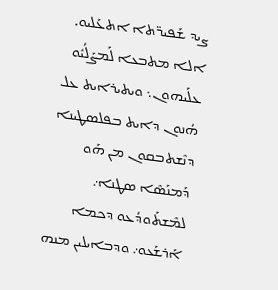ܨܝܕ ܫܰܦܝܖ̈ܬܐ ܐܬܥܰܠܝܘ. ܐܠܐ ܡܬܒܥܐ ܠܰܡܨܰܠܳܝܽܘ ܥܠܰܝܗܘܢ܆ ܘܝܬܝܪܐܝܬ ܥܠ ܗܳܢܘܢ ܕܐܝܬ ܒܦܠܣܛܝܢܐ ܕܢܶܫܬܒܩܘܢ ܡܢ ܗܰܘ ܕܰܡܢܰܣܶܐ ܣܛܢܐ܇ ܠܡܶܫܬܰܘܕܳܥܘ ܕܟܡܐ ܐܰܪܫܰܥܘ܇ ܘܕܒܐܝܠܝܢ ܡܢܗ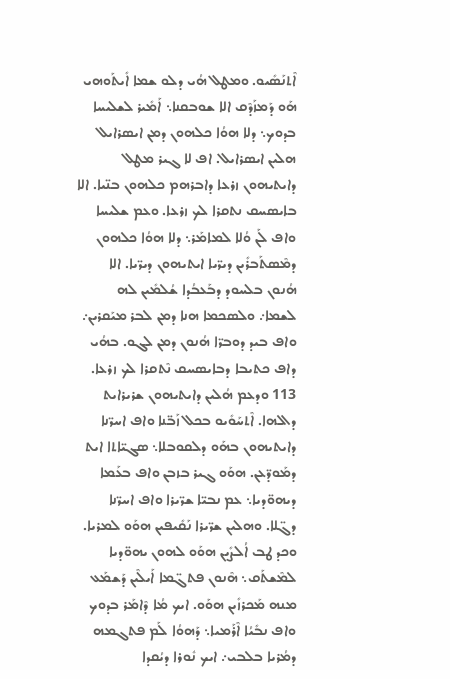ܐܶܬܢܰܣܺܝܘ. ܘܡܛܠ ܗܳܝ ܕܠܘ ܫܡܐ ܐܺܝܬܰܘܗܝ ܗܰܘ ܕܰܡܙܰܕܶܩ ܐܠܐ ܫܘܒܩܢܐ܆ ܐܰܡܺܝܪ ܠܫܠܝܚܐ ܒܕܘܟ܆ ܕܠܐ ܗܘܳܐ ܟܠܗܘܢ ܕܡܢ ܐܝܣܪܐܝܠ ܗܠܝܢ ܐܝܣܪܐܝܠ. ܐܦ ܠܐ ܓܝܪ ܡܛܠ ܕܐܝܬܝܗܘܢ ܙܪܥܐ ܕܐܒܪܗܡ ܟܠܗܘܢ ܒܢ̈ܝܐ. ܐܠܐ ܒܐܝܣܚܩ ܢܬܩܪܐ ܠܟ ܙܪܥܐ. ܘܥܡ ܫܠܝܚܐ ܘܐܦ ܠܰܢ ܘܳܠܐ ܠܡܐܡܰܪ܆ ܕܠܐ ܗܘܳܐ ܟܠܗܘܢ ܕܡܶܣܬܰܒܪܺܝܢ ܕܝܖ̈ܝܐ ܐܝܬܝܗܘܢ ܕܝܖ̈ܝܐ. ܐܠܐ ܗܳܢܘܢ ܒܠܚܘܕ ܕܒܰܥܒܳܕܐ ܫܳܠܡܺܝܢ ܠܗ ܠܫܡܐ܇ ܘܠܣܟܡܐ ܗܢܐ ܕܡܢ ܠܒܪ ܡܝܰܩܪܝܢ܇ ܘܐܦ ܒܝܕ ܕܘܒܖ̈ܐ ܗܳܢܘܢ ܕܡܢ ܠܓܘ. ܒܗܳܝ ܕܐܦ ܟܬܝܒܐ ܕܒܐܝܣܚܩ ܢܶܬܩܪܐ ܠܟ ܙܪܥܐ.
113 ܘܕܥܡ ܗܳܠܝܢ ܕܐܝܬܝܗܘܢ ܫܪܝܪܐܝܬ ܕܐܠܗܐ. ܐܶܬܚܰܘܺܝܘ ܒܟܠ ܙܰܒ̈ܢܐ ܘܐܦ ܐܚܖ̈ܢܐ ܕܐܝܬܝܗܘܢ ܒܗܰܘ ܕܠܩܘܒܠܐ܆ ܣܓܝ̈ܐܬܐ ܐܝܬ ܕܡܰܘܕ̈ܥܢ. ܗܘܰܘ ܓܝܪ ܒܙܒܢ ܘܐܦ ܒܥܰܡܐ ܕܝܗܘ̈ܕܝܐ܆ ܥܡ ܢܒܝ̈ܐ ܫܖ̈ܝܪܐ ܘܐܦ ܐܚܖ̈ܢܐ ܕܓ̈ܠܐ. ܘܗܠܝܢ ܫܖ̈ܝܪܐ ܢܰܩܺܝܦܝܢ ܗܘܰܘ ܠܡܪܝܐ. ܘܟܕ ܛܒ ܐܳܠܨܺܝܢ ܗܘܰܘ ܠܗܘܢ ܝܗܘ̈ܕܝܐ ܠܡܶܫܬܰܩ܆ ܗܶܢܘܢ ܦܬܓ̈ܡܐ ܐܰܝܠܶܝܢ ܕܰܫܡܰܥ ܡܢܗ ܡܰܟܪܙܺܝܢ ܗܘܰܘ. ܐܝܟ ܡܳܐ ܕܶܐܡܰܪ ܒܕܘܟ ܘܐܦ ܢܒܺܝܳܐ ܐܶܪܰܡܝܐ܆ ܕܰܗܘܳܐ ܠܰܡ ܦܬܓܡܗ ܕܡܳܪܝܐ ܒܠܒܝ܇ ܐܝܟ ܢܽܘܪܐ ܕܝܳܩܕܐ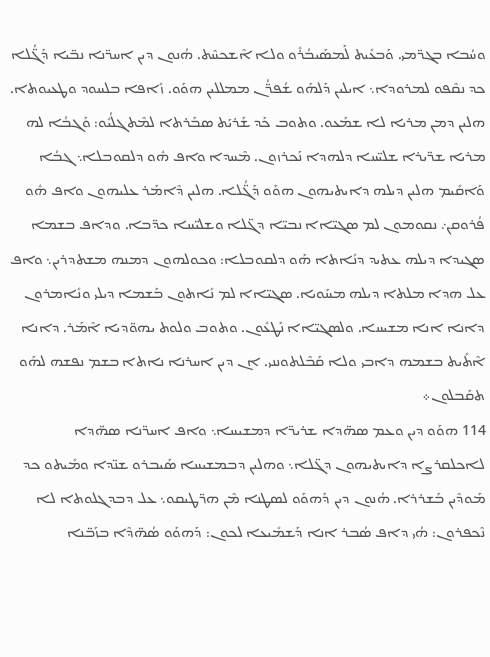ܘܚܳܒܐ ܒܓܖ̈ܡܝ. ܘܰܒܥܺܝܬ ܠܰܡܣܰܝܒܳܪܽܘ ܘܠܐ ܐܶܫܟܚܶܬ. ܗܳܢܘܢ ܕܝܢ ܐܚܖ̈ܢܐ ܢܒ̈ܝܐ ܕܰܓ̈ܳܠܐ ܟܕ ܢܩܶܦܘ ܠܡܪܘܕܐ܆ ܐܝܠܝܢ ܕܰܠܗܰܘ ܫܳܦܖ̈ܳܢ ܡܡܠܠܝܢ ܗܘܰܘ. ܙܺܐܦܐ ܒܠܚܘܕ ܘܛܥܝܘܬܐ. ܗܠܝܢ ܕܡܢ ܡܪܝܐ ܠܐ ܫܡܰܥܘ. ܘܬܘܒ ܟܰܕ ܫܰܪܝܰܬ ܣܒܰܪܬܐ ܠܡܶܬܓܠܳܝܽܘ: ܘܰܓܒܳܐ ܠܗ ܡܪܝܐ ܫܖ̈ܝܪܐ ܫܠܝ̈ܚܐ ܕܠܗܕܐ ܢܰܟܪܙܘܢ. ܡܶܚܕܐ ܘܐܦ ܗܽܘ ܕܠܩܘܒܠܐ܆ ܓܒܳܐ ܘܰܐܩܺܝܡ ܗܠܝܢ ܕܝܠܗ ܕܐܝܬܝܗܘܢ ܗܘܰܘ ܕܰܓ̈ܳܠܐ. ܗܠܝܢ ܕܶܐܡܰܪ ܥܠܝܗܘܢ ܘܐܦ ܗܽܘ ܦܳܪܘܩܢ܇ ܢܩܘܡܘܢ ܠܡ ܣܓܝ̈ܐܐ ܢܒܝ̈ܐ ܕܓ̈ܠܐ ܘܫܠܝ̈ܚܐ ܟܕ̈ܒܐ. ܘܕܐܦ ܒܫܡܐ ܣܓܝܕܐ ܕܝܠܗ ܥܬܝܕ ܕܢܺܐܬܐ ܗܰܘ ܕܠܩܘܒܠܐ: ܘܟܘܠܗܘܢ ܕܡܢܗ ܡܫܬܕܪܝܢ܆ ܘܐܦ ܥܠ ܗܕܐ ܡܠܬܐ ܕܝܠܗ ܡܚܰܘܝܐ. ܣܓܝ̈ܐܐ ܠܡ ܢܺܐܬܘܢ ܒܰܫܡܐ ܕܝܠܝ ܘܢܺܐܡܪܘܢ ܕܐܢܐ ܐܢܐ ܡܫܝܚܐ. ܘܠܣܓܝ̈ܐܐ ܢܰܛܥܽܘܢ. ܘܬܘܒ ܘܠܘܬ ܝܗܘ̈ܕܝܐ ܐܶܡܰܪ. ܕܐܢܐ ܐܶܬܺܝܬ ܒܫܡܗ ܕܐܒܝ ܘܠܐ ܩܰܒܶܠܬܘܢܢܝ. ܐܢ ܕܝܢ ܐܚܪܢܐ ܢܐܬܐ ܒܫܡ ܢܦܫܗ ܠܗܰܘ ܬܩܰܒܠܘܢ܀
114 ܗܘܰܘ ܕܝܢ ܘܥܡ ܣܗ̈ܕܐ ܫܪܝܖ̈ܐ ܕܡܫܝܚܐ܆ ܘܐܦ ܐܚܖ̈ܢܐ ܣܗ̈ܕܐ ܠܐܟܠܩܪܨܐ ܕܐܝܬܝܗܘܢ ܕܓ̈ܠܐ܆ ܘܗܠܝܢ ܕܒܡܫܝܚܐ ܣܰܝܒܪܘ ܫܢ̈ܕܐ ܘܡܺܝܬܘ ܟܕ ܡܰܘܕܶܝܢ ܒܰܫܪܪܐ. ܗܳܢܘܢ ܕܝܢ ܕܰܗܘܰܘ ܠܣܛܢܐ ܡܶܢ ܗܖ̈ܛܝܩܘ܆ ܥܠ ܕܒܕܓܠܘܬܐ ܠܐ ܢܶܟܦܪܘܢ: ܗܳܝ ܕܐܦ ܣܳܒܪ ܐܢܐ ܕܰܫܡܺܝܥܐ ܠܟܘܢ: ܕܰܗܘܰܘ ܣܳܗ̈ܕܶܐ ܒܙܰܒ̈ܢܐ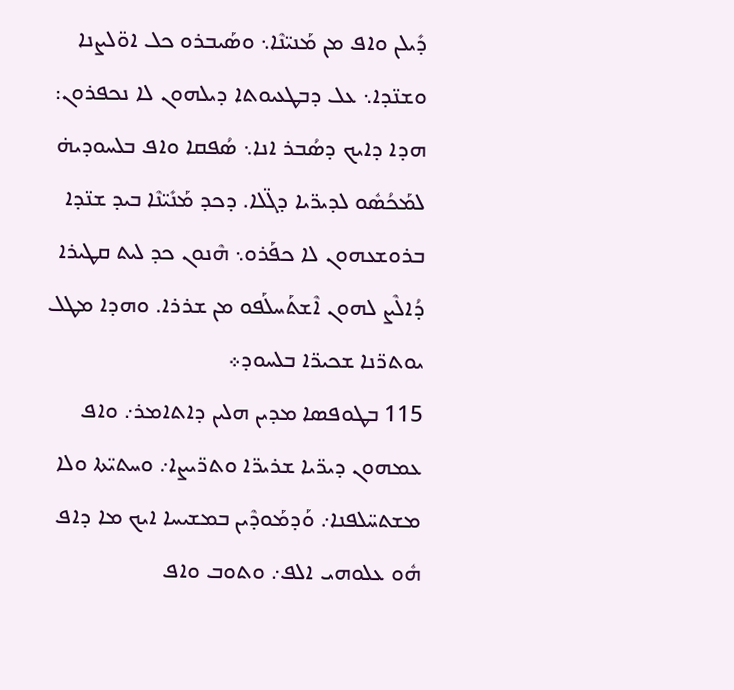ܕܺܝܠܢ ܘܐܦ ܡܢ ܡܰܢܝ̈ܢܶܐ܆ ܘܣܰܝܒܪܘ ܟܠ ܐܘ̈ܠܨܢܐ ܘܫܢ̈ܕܐ܆ ܥܠ ܕܒܛܥܝܘܬܐ ܕܝܠܗܘܢ ܠܐ ܢܟܦܪܘܢ: ܗܕܐ ܕܐܝܟ ܕܣܳܒܪ ܐܢܐ܆ ܣܳܦܩܐ ܘܐܦ ܒܠܚܘܕܝܗ̇ ܠܡܰܟܳܣܽܘ ܠܕܝܖ̈ܝܐ ܕܓ̈ܠܐ. ܕܟܕ ܡܰܢܺܝ̈ܢܶܐ ܒܝܕ ܫܢ̈ܕܐ ܒܪܘܫܥܗܘܢ ܠܐ ܟܦܰܪܘ܆ ܗܶܢܘܢ ܟܕ ܠܝܬ ܩܛܝܪܐ ܕܳܐܠܶܨ ܠܗܘܢ ܐܶܫܬܰܚܠܰܦܘ ܡܢ ܫܪܪܐ. ܘܗܕܐ ܡܛܠ ܝܘܬܖ̈ܢܐ ܫܟܝܖ̈ܐ ܒܠܚܘܕ܀
115 ܒܛܘܦܣܐ ܡܕܝܢ ܗܠܝܢ ܕܐܬܐܡܪ܇ ܘܐܦ ܥܡܗܘܢ ܕܝܖ̈ܝܐ ܫܪܝܖ̈ܐ ܘܬܖ̈ܝܨܐ܇ ܘܚܬܝ̈ܬܐ ܘܠܐ ܡܫܬܚ̈ܠܦܢܐ܇ ܘܰܕܡܰܘܕܶܝܢ ܒܡܫܝܚܐ ܐܝܟ ܡܐ ܕܐܦ ܗܽܘ ܥܠܘܗܝ ܐܠܦ܇ ܘܬܘܒ ܘܐܦ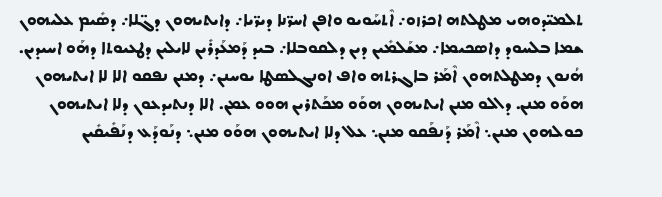ܬܠܡܝ̈ܕܘܗܝ ܡܛܠܬܗ ܐܟܪܙܘ܇ ܐܶܬܚܰܘܝܘ ܘܐܦܢ ܐܚܖ̈ܢܐ ܕܝܖ̈ܝܐ܇ ܕܐܝܬܝܗܘܢ ܕܓ̈ܠܐ܇ ܕܣܺܝܡ ܥܠܝܗܘܢ ܫܡܐ ܒܠܚܘܕ ܕܐܣܟܝܡܐ܇ ܡܫܰܠܡܺܝܢ ܕܝܢ ܕܠܩܘܒܠܐ܇ ܒܝܕ ܕܰܡܥܰܕܪܺܝܢ ܠܐܝܠܝܢ ܕܛܥܝܘܬܐ ܕܗܰܘ ܐܚܝܕܝܢ. ܗܳܢܘܢ ܕܡܛܠܬܗܘܢ ܐܶܡܰܪ ܒܐܓܪܬܗ ܘܐܦ ܐܘܢܓܠܣܛܐ ܝܘܚܢܢ܇ ܕܡܢܢ ܢܦܩܘ ܐܠܐ ܠܐ ܐܝܬܝܗܘܢ ܗܘܰܘ ܡܢܢ. ܕܐܠܘ ܡܢܢ ܐܝܬܝܗܘܢ ܗܘܰܘ ܡܟܰܬܪܝܢ ܗܘܘ ܥܡܢ. ܐܠܐ ܕܢܬܝܕܥܘܢ ܕܠܐ ܐܝܬܝܗܘܢ ܟܘܠܗܘܢ ܡܢܢ܆ ܐܶܡܰܪ ܕܰܢܦܰܩܘ ܡܢܢ܆ ܥܠ ܕܠܐ ܐܝܬܝܗܘܢ ܗܘܰܘ ܡܢܢ܆ ܕܢܰܘܕܰܥ ܕܢܰܦܺܝܩܺܝܢ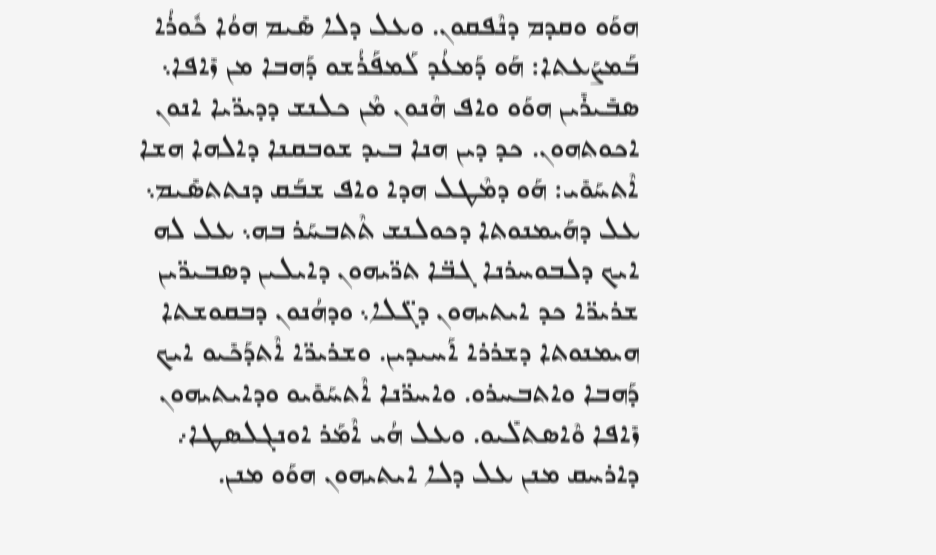ܗܘܰܘ ܘܩܕܡ ܕܢܶܦܩܘܢ. ܘܥܠ ܕܠܐ ܣܺܝܡ ܗܘܳܐ ܟܽܘܪܳܐ ܒܰܡܨܰܥܬܐ: ܗܰܘ ܕܰܡܥܳܕ ܠܰܡܦܰܪܳܫܘ ܕܰܗܒܐ ܡܢ ܙܺܐܦܐ܆ ܣܒܺܝܪܺܝܢ ܗܘܰܘ ܘܐܦ ܗܶܢܘܢ ܡܶܢ ܟܠܢܫ ܕܕܝܖ̈ܝܐ ܐܢܘܢ ܐܟܘܬܗܘܢ. ܟܕ ܕܝܢ ܗܢܐ ܒܝܕ ܫܘܒܩܢܐ ܕܐܠܗܐ ܗܫܐ ܐܶܬܚܰܘܺܝ: ܗܰܘ ܕܡܶܛܠ ܗܕܐ ܘܐܦ ܫܒܰܩ ܕܢܬܬܣܺܝܡ܆ ܥܠ ܕܗܰܝܡܢܘܬܐ ܕܟܘܠܢܫ ܬܶܬܒܚܰܪ ܒܗ܆ ܥܠ ܠܗ ܐܝܟ ܕܠܒܘܚܪܢܐ ܓܒ̈ܐ ܬܖ̈ܝܗܘܢ ܕܐܝܠܝܢ ܕܣܒܝܖ̈ܝܢ ܫܪܝܖ̈ܐ ܟܕ ܐܝܬܝܗܘܢ ܕܓ̈ܠܐ܆ ܘܕܗܳܢܘܢ ܕܒܩܘܫܬܐ ܗܝܡܢܘܬܐ ܕܫܪܪܐ ܐܰܚܝܕܝܢ. ܘܫܪܝܖ̈ܐ ܐܶܬܕܰܟܺܝܘ ܐܝܟ ܕܰܗܒܐ ܘܐܬܒܚܪܘ. ܘܐܚܖ̈ܢܐ ܐܶܬܚܰܘܺܝܘ ܘܕܐܝܬܝܗܘܢ ܙܺܐܦܐ ܘܶܐܣܬܠܺܝܘ. ܘܥܠ ܗܳܝ ܐܶܡܰܪ ܐܘܢܓܠܣܛܐ܇ ܕܐܪܚܩ ܡܢܢ ܥܠ ܕܠܐ ܐܝܬܝܗܘܢ ܗܘܰܘ ܡܢܢ.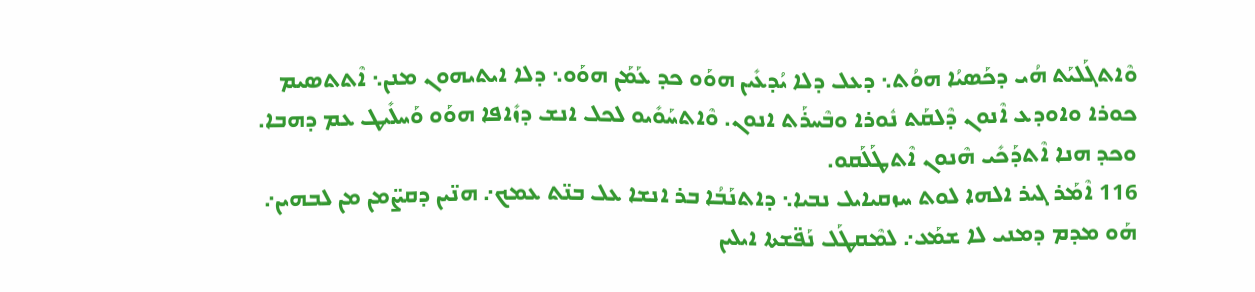ܘܶܐܬܓܰܠܝܰܬ ܗܳܝ ܕܟܰܣܝܳܐ ܗܘܳܬ܆ ܕܥܠ ܕܠܐ ܝܳܕܥܺܝܢ ܗܘܰܘ ܟܕ ܥܰܡܰܢ ܗܘܰܘ܆ ܕܠܐ ܐܝܬܝܗܘܢ ܡܢܢ܆ ܐܶܬܬܣܝܡ ܟܘܪܐ ܘܐܘܕܥ ܐܶܢܘܢ ܕܶܠܩܰܬ ܢܽܘܪܐ ܘܒܶܚܪܰܬ ܐܢܘܢ. ܘܶܐܬܚܰܘܺܝܘ ܠܟܠ ܐܢܫ ܕܙܺܐܦܐ ܗܘܰܘ ܘܰܚܠܺܝܛ ܥܡ ܕܗܒܐ. ܘܟܕ ܗܢܐ ܐܶܬܕܰܟܺܝ ܗܶܢܘܢ ܐܶܬܛܰܠܰܩܘ.
116 ܐܶܡܰܪ ܓܝܪ ܐܠܗܐ ܠܘܬ ܚܙܩܝܐܝܠ ܢܒܝܐ܆ ܕܐܬܢܰܒܳܐ ܒܪ ܐܢܫܐ ܥܠ ܒܢ̈ܬ ܥܡܟ܇ ܗܢ̈ܝܢ ܕܩܨ̈ܡܢ ܡܢ ܠܒܗܝܢ܇ ܗܰܘ ܡܕܡ ܕܡܢܝ ܠܐ ܫܡܰܥ܇ ܠܡܶܩܛܰܠ ܢܰܦ̈ܫܬܐ ܐܝܠܝܢ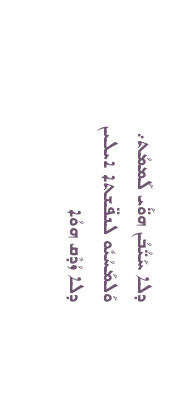ܕܠܐ ܚܰܝ̈ܳܒܳܢ ܗܘ̈ܰܝ ܠܰܡܡܳܬ܇ ܘܰܠܡܰܚܳܝܽܘ ܠܢܦ̈ܫܬܐ ܐܝܠܝܢ ܕܠܐ ܙܳܕܶܩ ܗܘܳܐ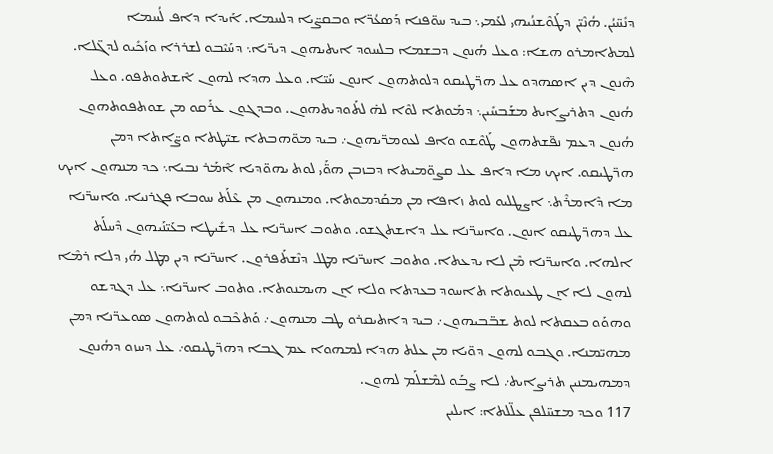ܕܢܺܚ̈ܝܳܢ. ܗܳܢܶܝ̈ܢ ܕܛܰܘܶܫܢܳܝܗܝ ܠܥܰܡܝ܆ ܒܝܕ ܚܘ̈ܦܢܐ ܕܰܣܥܳܖ̈ܐ ܘܒܩܨ̈ܝܐ ܕܠܚܡܐ. ܐܰܝܕܐ ܕܐܦ ܠܳܚܡܐ ܠܡܬܐܡܪܘ ܗܫܐ: ܘܥܠ ܗܳܢܘܢ ܕܒܫܡܐ ܒܠܚܘܕ ܐܝܬܝܗܘܢ ܕܝܖ̈ܝܐ܆ ܕܚܰܝܶܒܘ ܠܫܪܪܐ ܘܙܰܟܺܝܘ ܠܕܓ̈ܠܐ. ܗܶܢܘܢ ܕܝܢ ܐܣܗܕܘ ܥܠ ܗܖ̈ܛܝܩܘ ܕܠܘܬܗܘܢ ܐܢܘܢ ܚܰܝ̈ܐ. ܘܥܠ ܗܕܐ ܠܗܘܢ ܐܶܫܬܘܬܦܘ. ܘܥܠ ܗܳܢܘܢ ܕܬܪܝܨܐܝܬ ܡܫܰܒܚܺܝܢ܆ ܕܡܰܘܬܐ ܠܘܶܐ ܠܗ̇ ܠܬܰܘܕܝܬܗܘܢ. ܘܒܕܓܘܢ ܥܪܰܩܘ ܡܢ ܫܘܬܦܘܬܗܘܢ ܗܳܢܘܢ ܕܥܡ ܢܦ̈ܫܬܗܘܢ ܛܰܘܶܫܘ ܘܐܦ ܠܥܘܡܖ̈ܝܗܘܢ܇ ܒܝܕ ܡܘ̈ܗܒܬܐ ܫܝ̈ܛܬܐ ܘܨ̈ܐܬܐ ܕܡܢ ܗܖ̈ܛܝܩܘ. ܐܝܟ ܡܐ ܕܐܦ ܥܠ ܩܨܘ̈ܡܝܬܐ ܕܒܙܒܢ ܗܘ̈ܰܝ ܠܘܬ ܝܗܘ̈ܕܝܐ ܐܶܡܰܪ ܢܒܝܐ܆ ܟܕ ܡܢܗܘܢ ܐܝܟ ܡܐ ܕܶܐܡܪܶܬ܆ ܐܨܛܠܝܘ ܠܘܬ ܙܐܦܐ ܡܢ ܡܩܰܕܡܘܬܐ. ܘܡܢܗܘܢ ܡܢ ܥܶܠܰܬ ܚܘܒܐ ܦܓܪܢܝܐ. ܘܐܚܖ̈ܢܐ ܥܠ ܕܗܖ̈ܛܝܩܘ ܐܢܘܢ. ܘܐܚܖ̈ܢܐ ܥܠ ܕܐܫܬܓܫܘ. ܘܬܘܒ ܐܚܖ̈ܢܐ ܥܠ ܕܫܺܝܛܐ ܒܥܰܝ̈ܢܰܝܗܘܢ ܕܶܚܠܰܬ ܐܠܗܐ. ܘܐܚܖ̈ܢܐ ܡܶܢ ܠܐ ܝܕܥܬܐ. ܘܬܘܒ ܐܚܖ̈ܢܐ ܡܛܠ ܕܢܶܫܬܰܦܪܘܢ. ܐܚܖ̈ܢܐ ܕܝܢ ܡܛܠ ܗܳܝ ܕܠܐ ܪܡܶܐ ܠܗܘܢ ܠܐ ܐܢ ܛܥܝܘܬܐ ܬܐܚܘܕ ܒܥܕܬܐ ܘܠܐ ܐܢ ܗܝܡܢܘܬܐ. ܘܬܘܒ ܐܚܖ̈ܢܐ܆ ܥܠ ܕܓܕܫܘ ܘܗܘܰܘ ܒܥܩܬܐ ܠܘܬ ܫܒ̈ܒܝܗܘܢ܇ ܒܝܕ ܕܐܬܝܩܪܘ ܛܒ ܡܢܗܘܢ܇ ܘܰܬܟܶܒܘ ܠܘܬܗܘܢ ܣܘܥܖ̈ܢܐ ܕܡܢ ܡܗܝ̈ܡܢܐ. ܘܓܒܘ ܠܗܘܢ ܕܘ̈ܝܐ ܡܢ ܥܠܬ ܗܕܐ ܠܡܗܘܐ ܥܡ ܓܒܐ ܕܗܖ̈ܛܝܩܘ܇ ܥܠ ܕܚܙܘ ܕܗܳܢܘܢ ܕܡܗܝܡܢܝܢ ܬܪܝܨܐܝܬ܇ ܠܐ ܨܒܰܘ ܠܡܶܫܠܰܡ ܠܗܘܢ.
117 ܘܟܕ ܡܫܚ̈ܠܦܢ ܥܠ̈ܠܬܐ: ܐܝܠܝܢ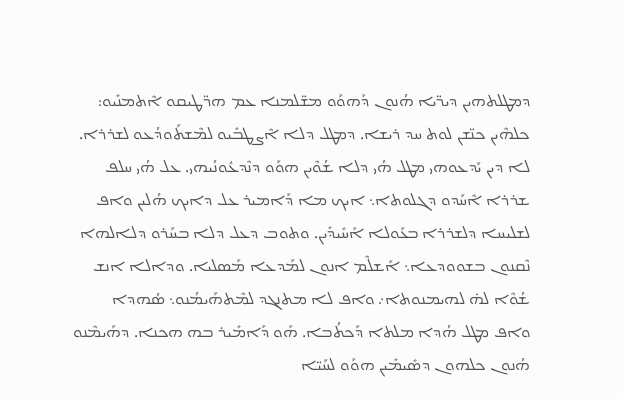ܕܡܛܠܬܗܝܢ ܕܝܖ̈ܝܐ ܗܳܢܘܢ ܕܰܗܘܰܘ ܡܫ̈ܠܡܢܐ ܥܡ ܗܖ̈ܛܝܩܘ ܐܶܬܡܢܺܝܘ: ܟܠܗܶܝܢ ܟܢ̈ܫܢ ܠܘܬ ܚܕ ܪܝܫܐ. ܕܡܛܠ ܕܠܐ ܐܶܨܛܒܺܝܘ ܠܡܶܫܬܰܘܕܳܥܘ ܠܫܪܪܐ. ܠܐ ܕܝܢ ܝܰܕܥܘܗܝ ܡܛܠ ܗܳܝ ܕܠܐ ܫܳܘܶܝܢ ܗܘܰܘ ܕܢܶܕܥܽܘܢܳܝܗܝ. ܥܠ ܗܳܝ ܚܠܦ ܫܪܪܐ ܐܶܚܰܕܘ ܕܓܠܘܬܐ܆ ܐܝܟ ܡܐ ܕܰܐܡܝܪ ܥܠ ܕܐܝܟ ܗܳܠܝܢ ܘܐܦ ܠܫܠܝܚܐ ܕܠܫܪܪܐ ܒܥܰܘܠܐ ܐܰܚܺܝܕܺܝܢ. ܘܬܘܒ ܕܥܠ ܕܠܐ ܒܚܰܪܘ ܕܠܐܠܗܐ ܢܶܩܢܘܢ ܒܫܘܘܕܥܐ܆ ܐܰܫܠܶܡ ܐܢܘܢ ܠܡܰܕܥܐ ܡܰܣܠܝܐ. ܘܕܐܠܐ ܐܢܫ ܫܳܘܶܐ ܠܗ̇ ܠܗܝܡܢܘܬܐ܇ ܘܐܦ ܠܐ ܡܬܢܓܕ ܠܡܶܬܗܰܝܡܳܢܘ܆ ܣܳܗܕܐ ܘܐܦ ܡܛܠ ܗܳܕܐ ܡܠܬܐ ܕܰܟܬܳܒܐ. ܗܰܘ ܕܰܐܡܺܝܪ ܒܗ ܗܟܢܐ. ܕܗܰܝܡܶܢܘ ܗܳܢܘܢ ܟܠܗܘܢ ܕܣܺܝܡܺܝܢ ܗܘܰܘ ܠܚܰܝ̈ܐ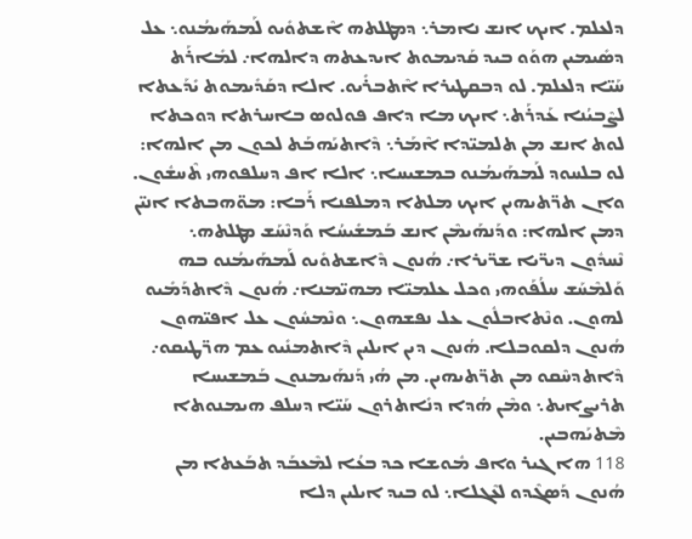ܕܠܥܠܡ. ܐܝܟ ܐܢܫ ܢܐܡܪ܆ ܕܡܛܠܬܗ ܐܶܫܬܘܺܝܘ ܠܰܡܗܰܝܡܳܢܘ܆ ܥܠ ܕܣܺܝܡܝܢ ܗܘܰܘ ܒܝܕ ܩܰܕܝܡܘܬ ܐܝܕܥܬܗ ܕܐܠܗܐ܇ ܠܡܺܐܪܰܬ ܚܰܝ̈ܐ ܕܠܥܠܡ. ܠܘ ܕܒܩܛܝܪܐ ܐܶܬܒܪܺܝܘ. ܐܠܐ ܕܩܰܕܺܝܡܘܬ ܝܺܕܰܥܬܐ ܠܨܶܒܝܳܢܐ ܥܰܕܪܰܬ܆ ܐܝܟ ܡܐ ܕܐܦ ܦܘܠܘܣ ܒܐܚܪܬܐ ܕܘܟܬܐ ܠܘܬ ܐܢܫ ܡܢ ܬܠܡܝ̈ܕܐ ܐܶܡܰܪ܆ ܕܶܐܬܝܰܗܒܰܬ ܠܟܘܢ ܡܢ ܐܠܗܐ: ܠܘ ܒܠܚܘܕ ܠܰܡܗܰܝܡܳܢܘ ܒܡܫܝܚܐ܆ ܐܠܐ ܐܦ ܕܚܠܦܘܗܝ ܬܶܚܫܽܘܢ. ܘܐܢ ܬܖ̈ܬܝܗܝܢ ܐܝܟ ܡܠܬܐ ܕܡܠܦܢܐ ܪܰܒܐ: ܡܘ̈ܗܒܬܐ ܐܢܝ̈ܢ ܕܡܢ ܐܠܗܐ: ܘܕܰܢܗܰܝܡܶܢ ܐܢܫ ܒܰܡܫܺܝܚܳܐ ܘܰܕܢܶܚܰܫ ܡܛܠܬܗ܆ ܢܶܚܕܽܘܢ ܕܝܖ̈ܝܐ ܫܖ̈ܝܪܐ܇ ܗܳܢܘܢ ܕܶܐܫܬܘܺܝܘ ܠܰܡܗܰܝܡܳܢܘ ܒܗ ܘܰܠܡܶܚܰܫ ܚܠܳܦܰܘܗܝ ܘܟܠ ܥܠܡܝ̈ܐ ܡܗܝ̈ܡܢܐ܇ ܗܳܢܘܢ ܕܶܐܬܕܰܡܺܝܘ ܠܗܘܢ. ܘܢܶܬܐܒܠܽܘܢ ܥܠ ܢܦܫܗܘܢ܆ ܘܢܶܡܚܽܘܢ ܥܠ ܐܦܝ̈ܗܘܢ ܗܳܢܘܢ ܕܠܩܘܒܠܐ. ܗܳܢܘܢ ܕܝܢ ܐܝܠܝܢ ܕܶܐܬܡܢܺܝܘ ܥܡ ܗܖ̈ܛܝܩܘ܇ ܕܶܐܬܕܚܶܩܘ ܡܢ ܬܖ̈ܬܝܗܝܢ. ܡܢ ܗܳܝ ܕܰܢܗܰܝܡܢܘܢ ܒܰܡܫܝܚܐ ܬܪܝܨܐܝܬ܆ ܘܡܶܢ ܗܳܕܐ ܕܢܺܐܬܪܘܢ ܚܰܝ̈ܐ ܕܚܠܦ ܗܝܡܢܘܬܐ ܡܶܬܝܰܗܒܝܢ.
118 ܗܐ ܓܝܪ ܘܐܦ ܡܽܘܫܐ ܟܕ ܒܥܳܐ ܠܡܶܥܒܰܕ ܬܒܰܥܬܐ ܡܢ ܗܳܢܘܢ ܕܰܣܓܶܕܘ ܠܥܶܓܠܐ܆ ܠܘ ܒܝܕ ܐܝܠܝܢ ܕܠܐ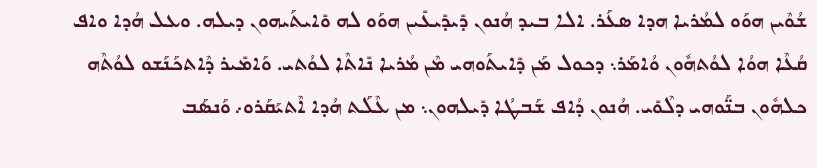ܫܳܘܶܝܢ ܗܘܰܘ ܠܡܳܪܝܐ ܗܕܐ ܣܥܰܪ. ܐܠܐ ܒܝܕ ܗܳܢܘܢ ܕܺܝܕܺܝܥܺܝܢ ܗܘܰܘ ܠܗ ܘܺܐܝܬܰܝܗܘܢ ܕܝܠܗ. ܘܥܠ ܗܳܕܐ ܘܐܦ ܩܳܥܶܐ ܗܘܳܐ ܠܘܳܬܗܽܘܢ ܘܳܐܡܰܪ܆ ܕܟܘܠ ܡܰܢ ܕܺܐܝܬܰܘܗܝ ܡܶܢ ܡܳܪܝܐ ܢܺܐܬܶܐ ܠܘܳܬܝ. ܘܰܐܡܺܝܪ ܕܶܐܬܟܰܢܰܫܘ ܠܘܳܬܶܗ ܟܠܗܽܘܢ ܒܢ̈ܰܘܗܝ ܕܠܶܘܺܝ. ܗܳܢܘܢ ܕܳܐܦ ܫܰܒܛܳܐ ܕܺܝܠܗܘܢ܆ ܡܢ ܥܶܠܰܬ ܗܳܕܐ ܐܶܬܝܰܩܰܪܘ܇ ܘܰܢܣܰܒ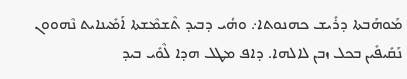ܡܰܘܗܰܒܬܐ ܕܪܺܝܫ ܟܗܢܘܬܐ܇ ܘܗܳܝ ܕܒܝܕ ܬܶܫܡܶܫܬܐ ܐܰܡܺܝܢܐܝܬ ܢܶܗܘܘܢ ܢܰܩܺܝܦܺܝܢ ܒܟܠ ܙܒܢ ܠܐܠܗܐ. ܕܐܦ ܡܛܠ ܗܕܐ ܠܶܘܺܝ ܒܝܕ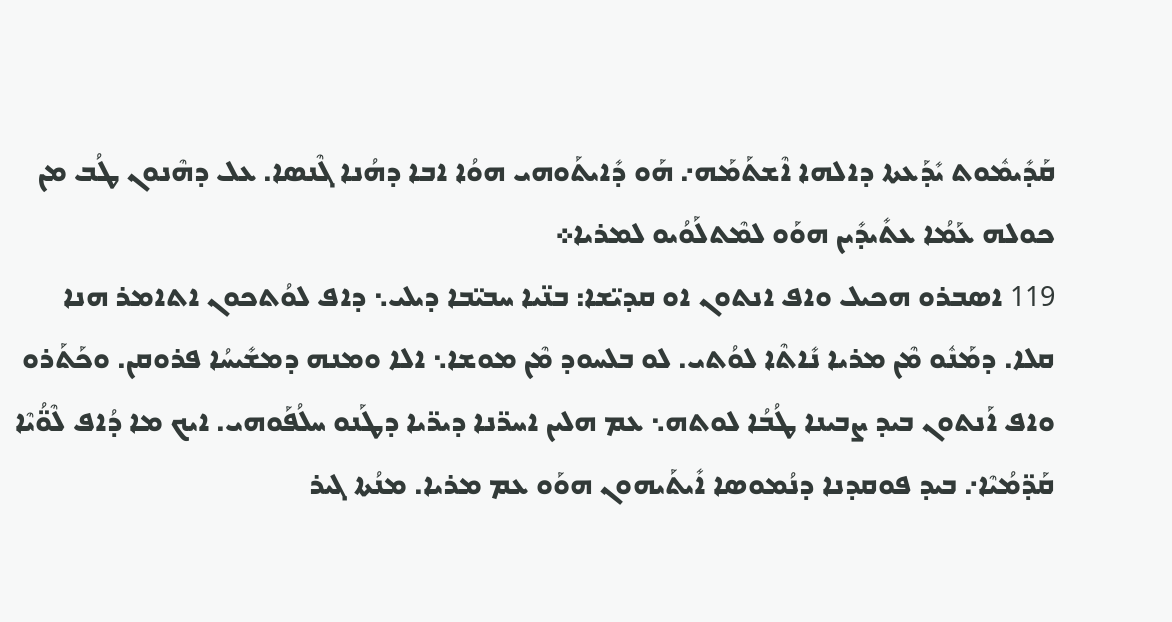ܩܰܕܺܝܡܽܘܬ ܝܺܕܰܥܬܐ ܕܐܠܗܐ ܐܶܫܬܰܡܰܗ܇ ܗܰܘ ܕܺܐܝܬܰܘܗܝ ܗܘܳܐ ܐܒܐ ܕܗܳܢܐ ܓܶܢܣܐ. ܥܠ ܕܗܶܢܘܢ ܛܳܒ ܡܢ ܟܘܠܗ ܥܰܡܳܐ ܥܬܺܝܕܺܝܢ ܗܘܰܘ ܠܡܶܬܠܰܘܳܝܘ ܠܡܪܝܐ܀
119 ܐܣܒܪܘ ܗܟܝܠ ܘܐܦ ܐܢܬܘܢ ܐܘ ܩܕܝ̈ܫܐ: ܒܢ̈ܝܐ ܚܒܝ̈ܒܐ ܕܝܠܝ܆ ܕܐܦ ܠܘܳܬܟܘܢ ܐܬܐܡܪ ܗܢܐ ܩܠܐ. ܕܡܰܢܽܘ ܡܶܢ ܡܪܝܐ ܢܺܐܬܶܐ ܠܘܳܬܝ. ܠܘ ܒܠܚܘܕ ܡܶܢ ܡܘܫܐ܆ ܐܠܐ ܘܡܢܗ ܕܡܫܺܝܚܳܐ ܦܪܘܩܢ. ܘܟܰܬܰܪܘ ܘܐܦ ܐܰܢܬܘܢ ܒܝܕ ܨܒܝܢܐ ܛܳܒܳܐ ܠܘܬܗ܆ ܥܡ ܗܠܝܢ ܐܚܖ̈ܢܐ ܕܝܖ̈ܝܐ ܕܛܰܢܘ ܚܠܳܦܰܘܗܝ. ܐܝܟ ܡܐ ܕܳܐܦ ܠܶܘ̈ܳܝܶܐ ܩܰܕ̈ܡܳܝܶܐ܇ ܒܝܕ ܦܘܩܕܢܐ ܕܢܳܡܘܣܐ ܐܺܝܬܰܝܗܘܢ ܗܘܰܘ ܥܡ ܡܪܝܐ. ܡܢܳܬܐ ܓܝܪ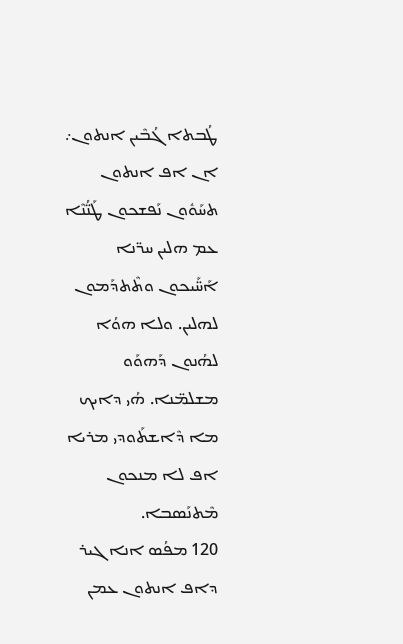ܛܳܒܬܐ ܓܳܒܶܝܢ ܐܢܬܘܢ܇ ܐܢ ܐܦ ܐܢܬܘܢ ܬܚܰܘܽܘܢ ܢܰܦܫܟܘܢ ܛܰܢ̈ܳܢܶܐ ܥܡ ܗܠܝܢ ܚܖ̈ܢܐ ܐܰܚ̈ܰܝܟܘܢ ܘܬܶܬܕܰܡܘܢ ܠܗܠܝܢ. ܘܠܐ ܗܘܳܐ ܠܗܳܢܘܢ ܕܰܗܘܰܘ ܡܫܠܡ̈ܢܐ. ܗܳܝ ܕܐܝܟ ܡܐ ܕܶܐܫܬܰܘܕܝ ܡܪܝܐ ܐܦ ܠܐ ܡܢܟܘܢ ܡܶܬܢܰܣܒܐ.
120 ܡܦܳܣ ܐܢܐ ܓܝܪ ܕܐܦ ܐܢܬܘܢ ܥܡܢ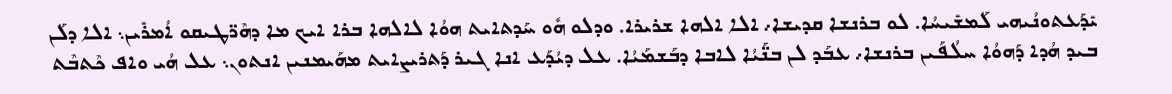ܝܺܕܰܥܬܘܢܳܝܗܝ ܠܰܡܫܺܝܚܳܐ. ܠܘ ܒܪܢܫܐ ܩܕܝܫܐ܇ ܐܠܐ ܐܠܗܐ ܫܪܝܪܐ. ܘܕܠܘ ܗܽܘ ܚܰܕܬܐܝܬ ܗܘܳܐ ܠܐܠܗܐ ܒܪܐ ܐܝܟ ܡܐ ܕܗܶܖ̈ܛܝܩܘ ܐܳܡܪܺܝܢ܆ ܐܠܐ ܕܠܰܢ ܒܝܕ ܗܳܕܐ ܕܰܗܘܳܐ ܚܠܳܦܰܝܢ ܒܪܢܫܐ܇ ܥܒܰܕ ܠܢ ܒܢ̈ܰܝܳܐ ܠܐܒܐ ܕܒܰܫܡܰܝܳܐ. ܥܠ ܕܝܳܕܰܥ ܐܢܐ ܓܝܪ ܕܰܬܪܝܨܐܝܬ ܡܗܰܝܡܢܝܢ ܐܢܬܘܢ܆ ܥܠ ܗܳܝ ܘܐܦ ܟܶܬܒܶܬ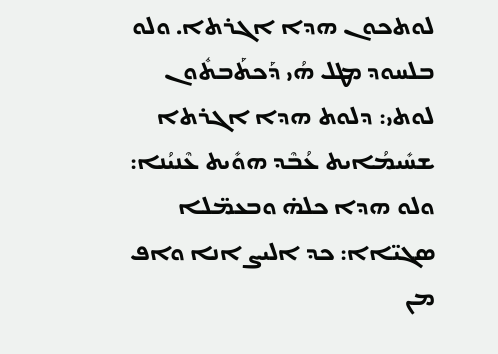ܠܘܬܟܘܢ ܗܕܐ ܐܓܪܬܐ. ܘܠܘ ܒܠܚܘܕ ܡܛܠ ܗܳܝ ܕܰܟܬܰܒܬܽܘܢ ܠܘܬܝ: ܕܠܘܬ ܗܕܐ ܐܓܪܬܐ ܫܚܺܝܡܳܐܝܬ ܥܳܒܶܕ ܗܘܺܝܬ ܥܶܢܝܳܢܐ: ܘܠܘ ܗܕܐ ܟܠܗ̇ ܘܒܥܡ̈ܠܐ ܣܓܝ̈ܐܐ: ܟܕ ܐܠܝܨ ܐܢܐ ܘܐܦ ܡܢ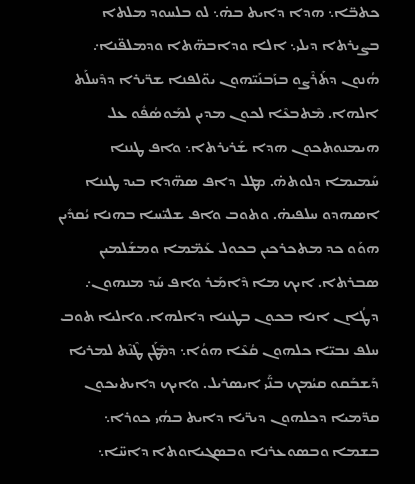ܟܬܒ̈ܐ܆ ܗܕܐ ܕܐܝܬ ܒܗ̇܆ ܠܘ ܒܠܚܘܕ ܡܠܬܐ ܒܨܝܪܬܐ ܕܝܠܝ܆ ܐܠܐ ܘܕܐܒܗ̈ܬܐ ܘܕܡܠܦ̈ܢܐ܇ ܗܳܢܘܢ ܕܬܰܪܶܨܘ ܒܙܰܒܢܰܝ̈ܗܘܢ ܝܘ̈ܠܦܢܐ ܫܖ̈ܝܪܐ ܕܕܶܚܠܰܬ ܐܠܗܐ. ܡܶܬܒܥܶܐ ܠܟܘܢ ܡܕܝܢ ܠܡܰܘܣܳܦܽܘ ܥܠ ܗܝܡܢܘܬܟܘܢ ܗܕܐ ܫܰܪܝܪܬܐ܆ ܘܐܦ ܛܢܢܐ ܚܰܡܝܡܐ ܕܠܘܬܗ̇. ܡܛܠ ܕܐܦ ܣܗ̈ܕܐ ܒܝܕ ܛܢܢܐ ܐܣܗܕܘ ܚܠܦܝܗ̇. ܘܬܘܒ ܘܐܦ ܫܠܝ̈ܚܐ ܒܗܢܐ ܝܳܩܕܺܝܢ ܗܘܰܘ ܟܕ ܡܬܟܪܟܝܢ ܒܟܘܠ ܥܰܡ̈ܡܐ ܘܡܫܰܠܡܝܢ ܣܒܪܬܐ. ܐܝܟ ܡܐ ܕܶܐܡܰܪ ܘܐܦ ܚܰܕ ܡܢܗܘܢ܇ ܕܛܳܐܢ ܐܢܐ ܒܟܘܢ ܒܛܢܢܐ ܕܐܠܗܐ. ܘܐܠܝܐ ܬܘܒ ܚܠܦ ܢܒܝ̈ܐ ܟܠܗܘܢ ܩܳܥܶܐ ܗܘܳܐ܆ ܕܡܶܛܰܢ ܛܶܢܶܬ ܠܡܪܝܐ ܕܰܫܒܰܩܘ ܩܝܳܡܟ ܒܢ̈ܰܝ ܐܝܣܪܝܠ. ܘܐܝܟ ܕܐܝܬܝܟܘܢ ܩܕ̈ܡܝܐ ܕܟܠܗܘܢ ܕܝܖ̈ܝܐ ܕܐܝܬ ܒܗܳܝ ܟܘܪܐ܆ ܒܫܡܐ ܘܒܣܘܥܪܢܐ ܘܒܣܓܝܐܘܬܐ ܕܐܚ̈ܐ܆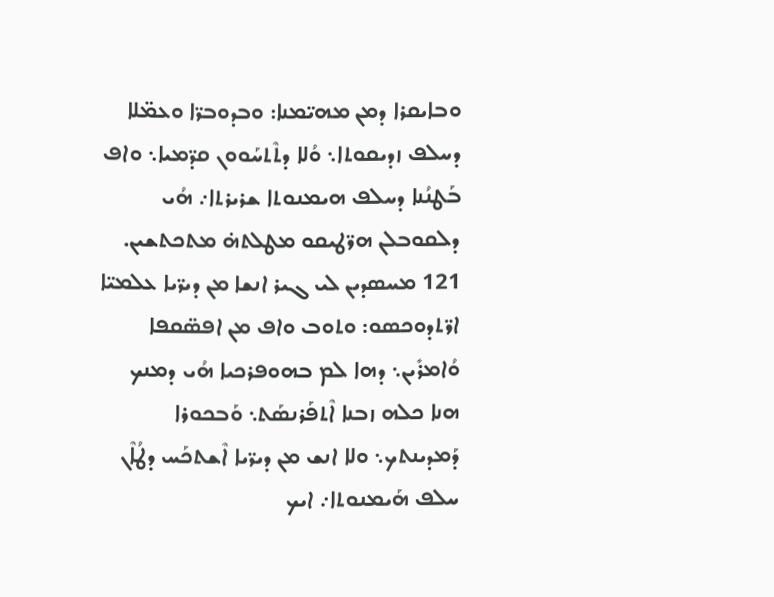ܘܒܐܝܩܪܐ ܕܡܢ ܡܗܝ̈ܡܢܐ: ܘܒܕܘܒܖ̈ܐ ܘܥܡ̈ܠܐ ܕܚܠܦ ܙܕܝܩܘܬܐ܆ ܘܳܠܐ ܕܬܶܬܚܰܘܘܢ ܩܕ̈ܡܝܐ܆ ܘܐܦ ܒܰܛܢܳܢܐ ܕܚܠܦ ܗܝܡܢܘܬܐ ܫܪܝܪܬܐ܇ ܗܳܝ ܕܠܩܘܒܠܢ ܗܖ̈ܛܝܩܘ ܡܛܠܬܗ̇ ܡܬܟܬܫܝܢ.
121 ܡܚܣܕܝܢ ܠܝ ܓܝܪ ܐܢܫܐ ܡܢ ܕܝܖ̈ܝܐ ܥܠܡܝ̈ܐ ܐܖ̈ܬܕܘܟܣܘ: ܘܬܘܒ ܘܐܦ ܡܢ ܐܦܣ̈ܩܦܐ ܘܳܐܡܪܺܝܢ܆ ܕܗܐ ܠܡ ܒܗܘܦܪܟܝܐ ܗܳܝ ܕܡܢܟ ܗܢܐ ܟܠܗ ܙܒܢܐ ܐܶܬܦܰܪܢܣܰܬ܆ ܘܰܒܟܘܪܐ ܕܰܡܕܝܢܬܟ܆ ܘܠܐ ܐܢܫ ܡܢ ܕܝܖ̈ܝܐ ܐܶܫܬܟܰܚ ܕܛܳܐܶܢ ܚܠܦ ܗܰܝܡܢܘܬܐ܇ ܐܝܟ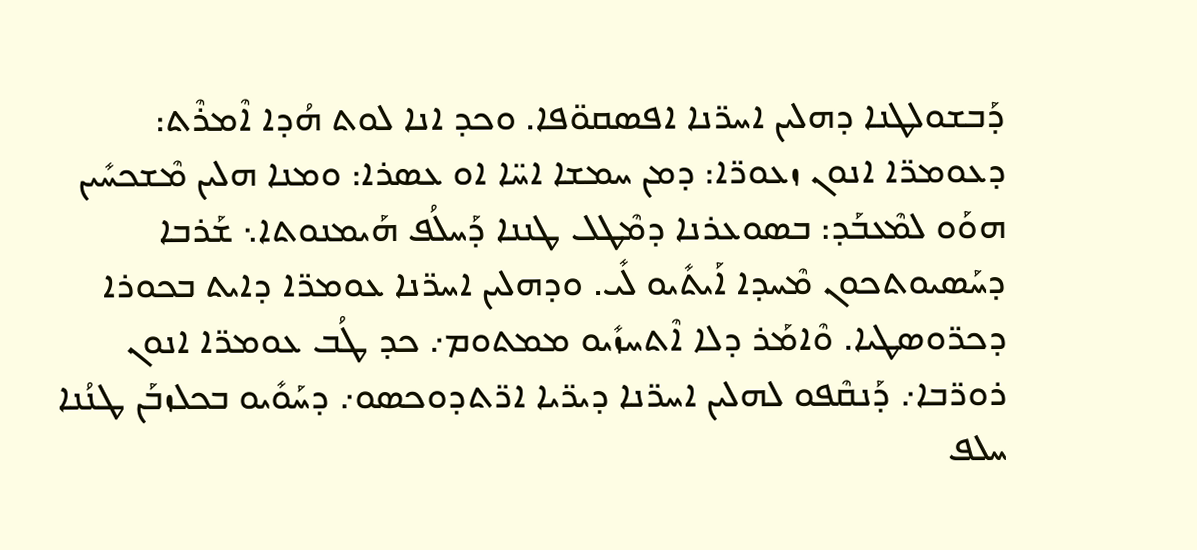ܕܰܒܫܘܠܛܢܐ ܕܗܠܝܢ ܐܚܖ̈ܢܐ ܐܦܣܩܘ̈ܦܐ. ܘܟܕ ܐܢܐ ܠܘܬ ܗܳܕܐ ܐܶܡܪܶܬ: ܕܥܘܡܖ̈ܐ ܐܢܘܢ ܙܥܘܖ̈ܐ: ܕܡܢ ܚܡܫܐ ܐܚ̈ܐ ܐܘ ܥܣܪܐ: ܘܡܢܐ ܗܠܝܢ ܡܶܫܟܚܺܝܢ ܗܘܰܘ ܠܡܶܥܒܰܕ: ܒܣܘܥܪܢܐ ܕܡܶܛܠ ܛܢܢܐ ܕܰܚܠܳܦ ܗܰܝܡܢܘܬܐ܆ ܫܰܪܒܐ ܕܚܰܣܝܘܬܟܘܢ ܡܶܚܕܐ ܐܰܝܬܺܝܘ ܠܺܝ. ܘܕܗܠܝܢ ܐܚܖ̈ܢܐ ܥܘܡܖ̈ܐ ܕܐܝܬ ܒܟܘܪܐ ܕܟܖ̈ܘܣܛܝܐ. ܘܶܐܡܰܪ ܕܠܐ ܐܶܬܚܙܺܝܘ ܡܡܬܘܡ܇ ܟܕ ܛܳܒ ܥܘܡܖ̈ܐ ܐܢܘܢ ܪܘܖ̈ܒܐ܇ ܕܰܢܩܶܦܘ ܠܗܠܝܢ ܐܚܖ̈ܢܐ ܕܝܖ̈ܝܐ ܐܖ̈ܬܕܘܟܣܘ܇ ܕܚܰܘܺܝܘ ܒܟܠܙܒܰܢ ܛܢܳܢܐ ܚܠܦ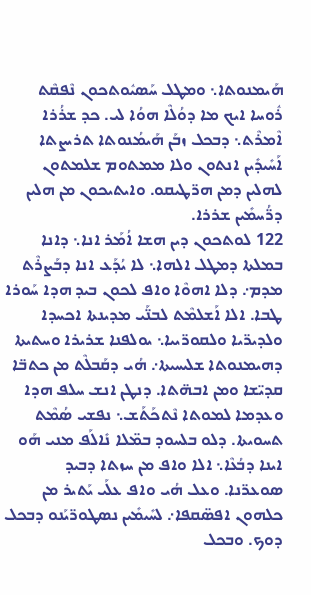ܗܰܝܡܢܘܬܐ܆ ܘܡܛܠ ܚܰܣܝܽܘܬܟܘܢ ܢܶܦܩܶܬ ܪܽܘܚܐ ܐܝܟ ܡܐ ܕܘܳܠܶܐ ܗܘܳܐ ܠܝ. ܟܕ ܫܪܳܪܐ ܐܶܡܪܶܬ܆ ܕܒܟܠ ܙܒܰܢ ܗܰܝܡܳܢܘܬܐ ܬܪܝܨܬܐ ܐܰܚܺܝܕܺܝܢ ܐܢܬܘܢ ܘܠܐ ܡܡܬܘܡ ܫܠܡܬܘܢ ܠܗܠܝܢ ܕܡܢ ܗܖ̈ܛܝܩܘ. ܘܐܝܬܝܟܘܢ ܡܢ ܗܠܝܢ ܕܖ̈ܳܚܡܺܝܢ ܫܪܪܐ.
122 ܠܘܬܟܘܢ ܕܝܢ ܗܫܐ ܐܳܡܰܪ ܐܢܐ܆ ܕܐܢܐ ܒܡܠܬܐ ܕܡܛܠ ܐܠܗܐ܆ ܠܐ ܝܳܕܰܥ ܐܢܐ ܕܒܰܨܪܶܬ ܡܕܡ܇ ܕܠܐ ܐܗܘܶܐ ܘܐܦ ܠܟܘܢ ܒܝܕ ܗܕܐ ܚܰܘܪܐ ܛܒܐ. ܐܠܐ ܐܰܫܠܡܶܬ ܠܒܢ̈ܰܝ ܡܕܝܢܬܐ ܐܟܚܕܐ ܘܠܕܝܖ̈ܝܐ ܘܠܩܘܖ̈ܝܝܐ܆ ܝܘܠܦܢܐ ܫܪܝܪܐ ܘܚܬܝܬܐ ܕܗܝܡܢܘܬܐ ܫܠܝܚܝܬܐ܇ ܗܳܝ ܕܩܰܒܠܶܬ ܡܢ ܟܬܒ̈ܐ ܩܕܝ̈ܫܐ ܘܡܢ ܐܒܗ̈ܬܐ. ܕܢܛܢ ܐܢܫ ܚܠܦ ܗܕܐ ܘܥܕܡܐ ܠܡܘܬܐ ܢܶܬܟܰܬܰܫ܆ ܢܦܫܝ ܣܳܡܶܬ ܬܚܘܝܬܐ. ܕܠܘ ܒܠܚܘܕ ܒܡ̈ܠܐ ܢܺܐܠܰܦ ܡܢܝ ܗܰܘ ܐܝܢܐ ܕܒܳܥܶܐ܆ ܐܠܐ ܘܐܦ ܡܢ ܚܙܬܐ ܕܒܝܕ ܣܘܥܖ̈ܢܐ. ܘܥܠ ܗܳܝ ܘܐܦ ܥܠܰܝ ܝܰܬܝܪ ܡܢ ܟܠܗܘܢ ܐܦܣ̈ܩܦܐ܇ ܠܚܺܝܡܺܝܢ ܢܣܛܘܖ̈ܝܰܢܘ ܕܒܟܠ ܕܘܟ. ܘܒܟܠ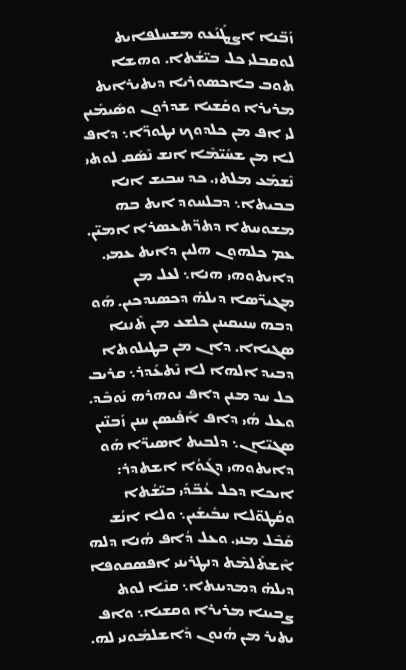ܙܰܒ̈ܢܐ ܐܨܛܰܢܰܥܘ ܡܫܚܠܦܐܝܬ ܠܘܩܒܠܝ ܟܠ ܒܝ̈ܫܳܬܐ. ܘܗܫܐ ܬܘܒ ܒܐܟܣܘܪܝܐ ܕܝܬܝܪܐܝܬ ܡܪܝܪܐ ܘܩܰܫܝܐ ܫܕܪܘܢ ܘܣܺܝܡܺܝܢ ܠܝ ܐܦ ܡܢ ܟܠܕܘܟ ܢܛܘܖ̈ܐ܆ ܕܐܦ ܠܐ ܡܢ ܫܚܺܝ̈ܡܶܐ ܐܢܫ ܢܶܣܰܩ ܠܘܬܝ ܢܶܫܡܰܥ ܡܠܬܝ. ܟܕ ܚܒܝܫ ܐܢܐ ܒܒܝܬܐ܆ ܕܒܠܚܘܕ ܐܝܬ ܒܗ ܡܫܘܚܬܐ ܕܬܖ̈ܬܥܣܪܐ ܐܡܝ̈ܢ. ܥܡ ܟܠܗܘܢ ܗܠܝܢ ܕܐܝܬ ܥܡܝ. ܕܐܝܬܘܗܝ ܗܢܐ܆ ܠܥܠ ܡܢ ܡܓܝܖ̈ܣܐ ܕܝܠܗ̇ ܕܟܣܢܕܟܝܢ. ܗܰܘ ܕܒܗ ܚܢܝܩܝܢܢ ܟܠܫܥ ܡܢ ܬܶܢܢܐ ܣܓܝܐܐ. ܕܐܢ ܡܢ ܒܛܝܠܘܬܐ ܕܒܝܕ ܐܠܗܐ ܠܐ ܢܶܬܥܰܕܪ܆ ܩܪܝܒ ܟܠ ܚܕ ܡܢܢ ܕܐܦ ܢܘܗܪܗ ܢܰܘܒܶܕ. ܘܥܠ ܗܳܝ ܕܐܦ ܐܰܦܺܝܣܢ ܚܢܢ ܙܰܒܢ̈ܝܢ ܣܓܝ̈ܐܢ܆ ܕܠܒܝܬ ܐܣܝܖ̈ܐ ܗܰܘ ܕܐܝܬܘܗܝ ܕܓܰܘܳܐ ܐܫܬܕܪ: ܐܝܟܐ ܕܟܠ ܥܳܒ̈ܕܰܝ ܒܝ̈ܫܳܬܐ ܘܩܳܛܘ̈ܠܐ ܚܒܺܝܫܺܝܢ܆ ܘܠܐ ܐܢܳܫ ܩܰܒܶܠ ܡܢܝ. ܘܥܠ ܕܳܐܦ ܗܳܢܐ ܕܠܗ ܐܶܫܬܰܠܡܶܬ ܕܢܛܪܝܢܝ ܐܦܣܩܘܦܐ ܕܝܠܗ̇ ܕܡܕܝܢܬܐ܆ ܩܢܶܐ ܠܘܬ ܨܒܝܢܐ ܡܪܝܪܐ ܘܩܫܝܐ܆ ܘܐܦ ܝܬܝܪ ܡܢ ܗܳܢܘܢ ܕܰܐܫܠܡܽܘܢܝ ܠܗ.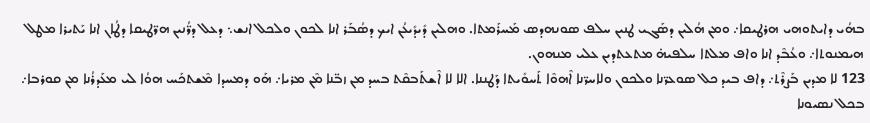ܒܗܳܝ ܕܐܝܬܘܗܝ ܗܪܛܝܩܐ܇ ܘܡܢ ܗܳܠܝܢ ܕܣܰܓܝ ܛܢܝܢ ܚܠܦ ܣܘܢܗܕܣ ܡܰܚܪܰܡܬܐ. ܘܗܠܝܢ ܕܺܝܕܺܝܥܳܢ ܐܝܟ ܕܣܳܒܰܪ ܐܢܐ ܠܟܘܢ ܘܠܟܠ ܐܢܫ܆ ܕܥܠ ܕܖ̈ܳܢܝܢ ܗܖ̈ܛܝܩܐ ܕܛܳܐܢ ܐܢܐ ܝܰܬܝܪܐ ܡܛܠ ܗܝܡܢܘܬܐ܇ ܘܥܳܒܶܕ ܐܢܐ ܘܐܦ ܡܠܬܐ ܚܠܦܝܗ̇ ܡܬܥܬܕܝܢ ܥܠܝ ܡܢܗܘܢ.
123 ܠܐ ܡܕܝܢ ܒܰܨܪܶܬ܇ ܕܐܦ ܒܝܕ ܟܠ ܣܘܥܖ̈ܢܐ ܘܠܟܘܢ ܘܠܐܚܖ̈ܢܐ ܐܶܗܘܶܐ ܬܰܚܘܺܝܬܐ ܕܰܛܢܢܐ. ܐܠܐ ܠܐ ܐܶܫܬܰܒܩܶܬ ܒܚܕ ܡܢ ܙܒ̈ܢܐ ܡܶܢ ܡܪܝܐ܇ ܗܰܘ ܕܡܚܕܐ ܡܶܫܬܟܰܚ ܗܘܳܐ ܠܝ ܡܥܰܕܪܳܢܐ ܡܢ ܩܘܪܒܐ܇ ܒܟܠ ܢܣܝܘܢܐ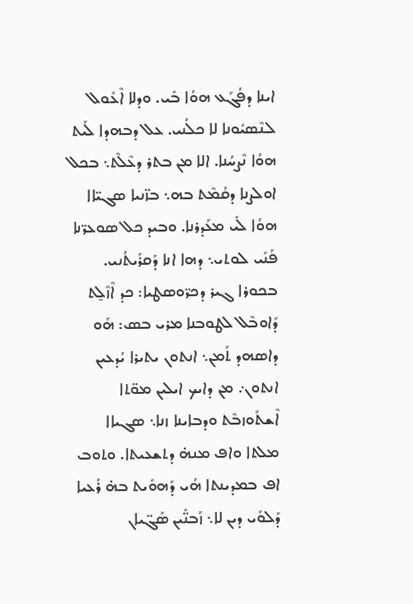ܐܝܢܐ ܕܦܳܓܰܥ ܗܘܳܐ ܒܺܝ. ܘܕܠܐ ܐܶܥܽܘܠ ܠܢܶܣܝܽܘܢܐ ܠܐ ܟܠܳܢܝ. ܥܠ ܕܒܗܕܐ ܠܰܝܬ ܗܘܳܐ ܢܶܨܚܳܢܐ. ܐܠܐ ܡܢ ܒܬܪ ܕܥܶܠܶܬ܆ ܒܟܠ ܐܘܠܨܢܐ ܕܩܳܡܶܬ ܒܗ܆ ܒܙ̈ܢܝܐ ܣܓܝ̈ܐܐ ܗܘܳܐ ܠܺܝ ܡܥܰܕܪܢܐ. ܘܒܝܕ ܟܠ ܣܘܥܖ̈ܢܐ ܦܰܢܺܝ ܠܘܬܝ܆ ܕܗܐ ܐܢܐ ܕܰܩܪܰܝܬܳܢܝ. ܒܟܘܪܐ ܓܝܪ ܕܟܖ̈ܘܣܛܝܐ: ܟܕ ܐܶܙܶܠ̱ܬ ܕܰܐܘܒܶܠ ܠܛܘܒܢܐ ܡܪܝ ܒܣ: ܗܰܘ ܕܐܣܗܕ ܬܰܡܢ܆ ܐܢܬܘܢ ܝܬܝܪܐ ܝܳܕܥܝܢ ܐܢܬܘܢ܇ ܡܢ ܕܐܝܟ ܐܝܠܝܢ ܡܘ̈ܬܐ ܐܶܫܬܰܘܙܒܶܬ ܘܕܒܐܝܢܐ ܙܢܐ܆ ܣܓܝܐܐ ܡܠܬܐ ܘܐܦ ܡܢܗ̇ ܕܬܫܥܝܬܐ. ܘܬܘܒ ܐܦ ܒܡܕܝܢܬܐ ܗܳܝ ܕܰܗܘܺܝܬ ܒܗ̇ ܪܳܥܝܐ ܕܰܠܘܰܝ ܕܝܢ ܠܐ܆ ܙܰܒܢ̈ܺܝܢ ܣܰܓ̈ܝܐܢ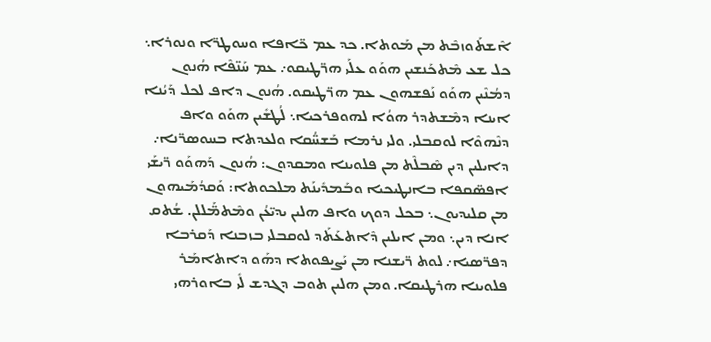ܐܶܫܬܰܘܙܒܶܬ ܡܢ ܡܰܘܬܐ. ܟܕ ܥܡ ܟ̈ܐܦܐ ܘܚܘܛܖ̈ܐ ܘܢܘܪܐ܆ ܟܠ ܫܥ ܡܶܬܟܰܢܫܝܢ ܗܘܰܘ ܥܠܰܝ ܗܖ̈ܛܝܩܘ܇ ܥܡ ܚܰܢ̈ܦܶܐ ܗܳܢܘܢ ܕܡܳܢܶܝܢ ܗܘܰܘ ܢܰܦܫܗܘܢ ܥܡ ܗܖ̈ܛܝܩܘ. ܗܳܢܘܢ ܕܐܦ ܠܟܠ ܕܰܝܳܢܐ ܐܝܢܐ ܕܡܶܫܬܕܪ ܗܘܳܐ ܠܗܘܦܪܟܝܐ܆ ܠܳܛܫܺܝܢ ܗܘܰܘ ܘܐܦ ܕܢܶܗܘܶܐ ܠܘܩܒܠܝ. ܘܠܝ ܢܪܡܐ ܒܰܫܚ̈ܳܩܐ ܘܠܥܕܬܐ ܒܚܘܣܖ̈ܢܐ܇ ܕܐܝܠܝܢ ܕܝܢ ܣܶܒܠܶܬ ܡܢ ܦܠܘܝܢܐ ܘܡܩܕܘܢ: ܗܳܢܘܢ ܕܰܗܘܰܘ ܖ̈ܝܫܰܝ ܐܦܣ̈ܩܦܐ ܒܐܢܛܝܟܝܐ ܘܒܰܡܕܺܝܢܰܬ ܡܠܟܘܬܐ: ܘܰܩܕܳܡܰܝܗܘܢ ܡܢ ܩܠܝܕܝܘܢ܆ ܒܟܠ ܕܘܟ ܘܐܦ ܗܠܝܢ ܝܕܝ̈ܥܳܢ ܘܡܶܬܡ̈ܰܠܠܢ. ܫܳܬܩ ܐܢܐ ܕܝܢ܆ ܘܡܢ ܐܝܠܝܢ ܕܶܐܬܥܰܬܰܕ ܠܘܩܒܠܝ ܒܙܒܢܐ ܕܰܩܪܒܐ ܕܦܖ̈ܣܝܐ܇ ܠܘܬ ܖ̈ܝܫܢܐ ܡܢ ܝܰܨܝܦܘܬܐ ܕܗܰܘ ܕܐܬܐܡܰܪ ܦܠܘܝܢܐ ܗܪܛܝܩܐ. ܘܡܢ ܗܠܝܢ ܬܘܒ ܕܓܕܫ ܠܺܝ ܒܐܘܪܗܝ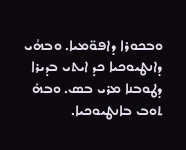ܘܒܟܘܪܐ ܕܐܦܘ̈ܡܝܐ. ܘܒܗܳܝ ܕܐܢܛܝܘܟܝܐ ܟܕ ܐܝܬܝ ܒܕܝܪܐ ܕܛܘܒܢܐ ܡܪܝ ܒܣ. ܘܒܗ̇ ܬܘܒ ܒܐܢܛܝܘܟܝܐ.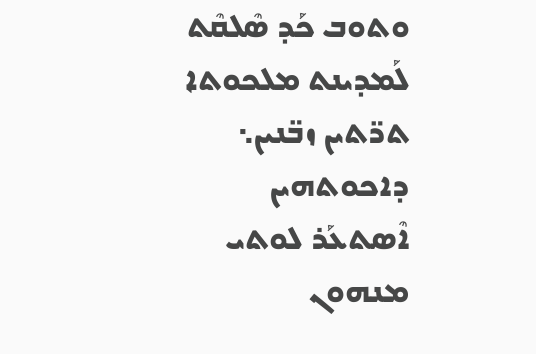ܘܬܘܒ ܟܰܕ ܣܶܠܩܶܬ ܠܰܡܕܝܢܬ ܡܠܟܘܬܐ ܬܖ̈ܬܝܢ ܙܒ̈ܢܝܢ܆ ܕܐܟܘܬܗܝܢ ܐܶܣܬܥܰܪ ܠܘܬܝ ܡܢܗܘܢ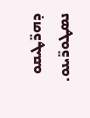ܕܗܖ̈ܛܝܩܘ ܢܣܛܘܖ̈ܝܢܘ.